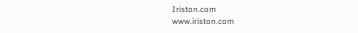Iriston.com
www.iriston.com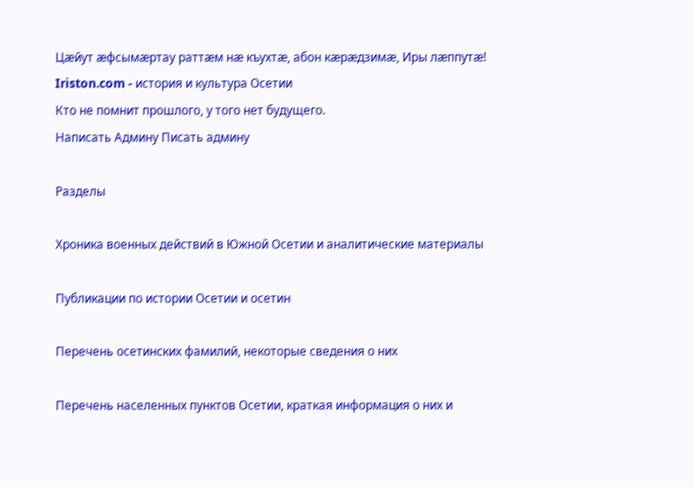Цæйут æфсымæртау раттæм нæ къухтæ, абон кæрæдзимæ, Иры лæппутæ!
Iriston.com - история и культура Осетии
Кто не помнит прошлого, у того нет будущего.
Написать Админу Писать админу

Разделы

Хроника военных действий в Южной Осетии и аналитические материалы

Публикации по истории Осетии и осетин

Перечень осетинских фамилий, некоторые сведения о них

Перечень населенных пунктов Осетии, краткая информация о них и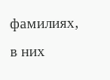фамилиях, в них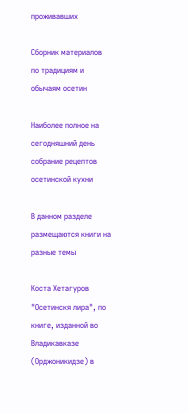проживавших

Сборник материалов по традициям и обычаям осетин

Наиболее полное на сегодняшний день собрание рецептов осетинской кухни

В данном разделе размещаются книги на разные темы

Коста Хетагуров "Осетинскя лира", по книге, изданной во Владикавказе (Орджоникидзе) в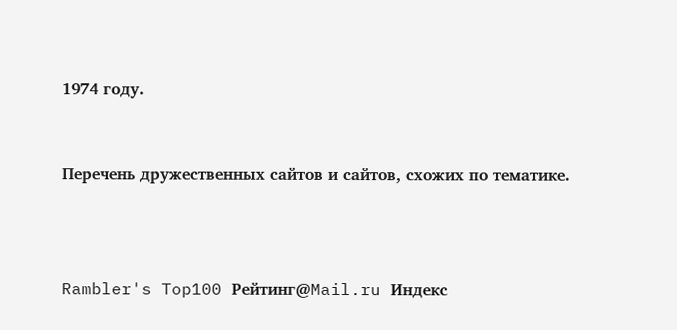1974 году.


Перечень дружественных сайтов и сайтов, схожих по тематике.



Rambler's Top100 Рейтинг@Mail.ru Индекс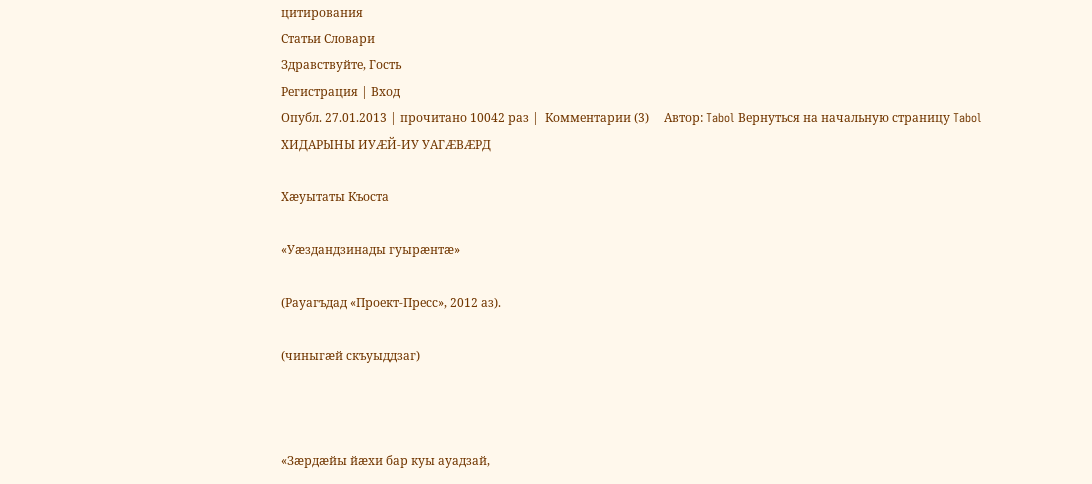цитирования
Статьи Словари
Здравствуйте, Гость
Регистрация | Вход
Опубл. 27.01.2013 | прочитано 10042 раз |  Комментарии (3)     Автор: Tabol Вернуться на начальную страницу Tabol
ХИДАРЫНЫ ИУÆЙ-ИУ УАГÆВÆРД

Хæуытаты Къоста

«Уæздандзинады гуырæнтæ»

(Рауагъдад «Проект-Пресс», 2012 аз).

(чиныгæй скъуыддзаг)



«Зæрдæйы йæхи бар куы ауадзай,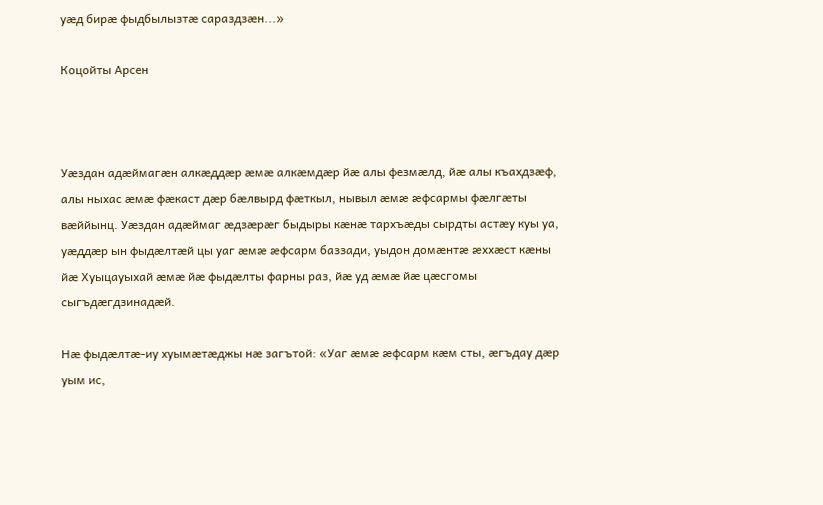уæд бирæ фыдбылызтæ сараздзæн...»

Коцойты Арсен



Уæздан адæймагæн алкæддæр æмæ алкæмдæр йæ алы фезмæлд, йæ алы къахдзæф, алы ныхас æмæ фæкаст дæр бæлвырд фæткыл, нывыл æмæ æфсармы фæлгæты вæййынц. Уæздан адæймаг æдзæрæг быдыры кæнæ тархъæды сырдты астæу куы уа, уæддæр ын фыдæлтæй цы уаг æмæ æфсарм баззади, уыдон домæнтæ æххæст кæны йæ Хуыцауыхай æмæ йæ фыдæлты фарны раз, йæ уд æмæ йæ цæсгомы сыгъдæгдзинадæй.

Нæ фыдæлтæ-иу хуымæтæджы нæ загътой: «Уаг æмæ æфсарм кæм сты, æгъдау дæр уым ис,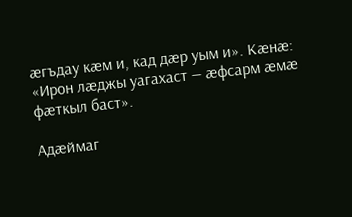æгъдау кæм и, кад дæр уым и». Кæнæ: «Ирон лæджы уагахаст — æфсарм æмæ фæткыл баст».

Адæймаг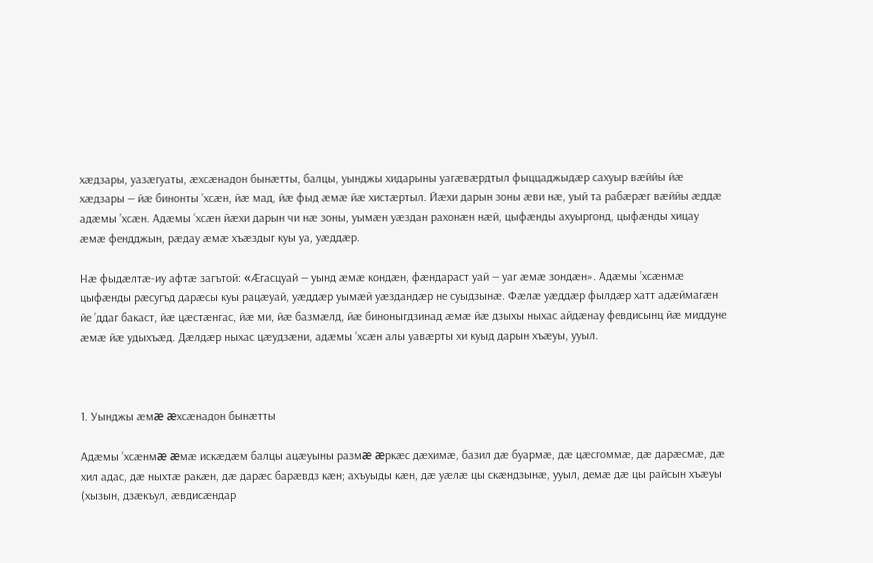хæдзары, уазæгуаты, æхсæнадон бынæтты, балцы, уынджы хидарыны уагæвæрдтыл фыццаджыдæр сахуыр вæййы йæ хæдзары — йæ бинонты ’хсæн, йæ мад, йæ фыд æмæ йæ хистæртыл. Йæхи дарын зоны æви нæ, уый та рабæрæг вæййы æддæ адæмы ’хсæн. Адæмы ’хсæн йæхи дарын чи нæ зоны, уымæн уæздан рахонæн нæй, цыфæнды ахуыргонд, цыфæнды хицау æмæ фендджын, рæдау æмæ хъæздыг куы уа, уæддæр.

Нæ фыдæлтæ-иу афтæ загътой: «Æгасцуай — уынд æмæ кондæн, фæндараст уай — уаг æмæ зондæн». Адæмы ’хсæнмæ цыфæнды рæсугъд дарæсы куы рацæуай, уæддæр уымæй уæздандæр не суыдзынæ. Фæлæ уæддæр фылдæр хатт адæймагæн йе ’ддаг бакаст, йæ цæстæнгас, йæ ми, йæ базмæлд, йæ биноныгдзинад æмæ йæ дзыхы ныхас айдæнау февдисынц йæ миддуне æмæ йæ удыхъæд. Дæлдæр ныхас цæудзæни, адæмы ’хсæн алы уавæрты хи куыд дарын хъæуы, ууыл.



1. Уынджы æмæ æхсæнадон бынæтты

Адæмы ’хсæнмæ æмæ искæдæм балцы ацæуыны размæ æркæс дæхимæ, базил дæ буармæ, дæ цæсгоммæ, дæ дарæсмæ, дæ хил адас, дæ ныхтæ ракæн, дæ дарæс барæвдз кæн; ахъуыды кæн, дæ уæлæ цы скæндзынæ, ууыл, демæ дæ цы райсын хъæуы (хызын, дзæкъул, æвдисæндар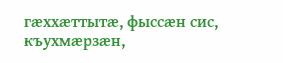гæххæттытæ, фыссæн сис, къухмæрзæн,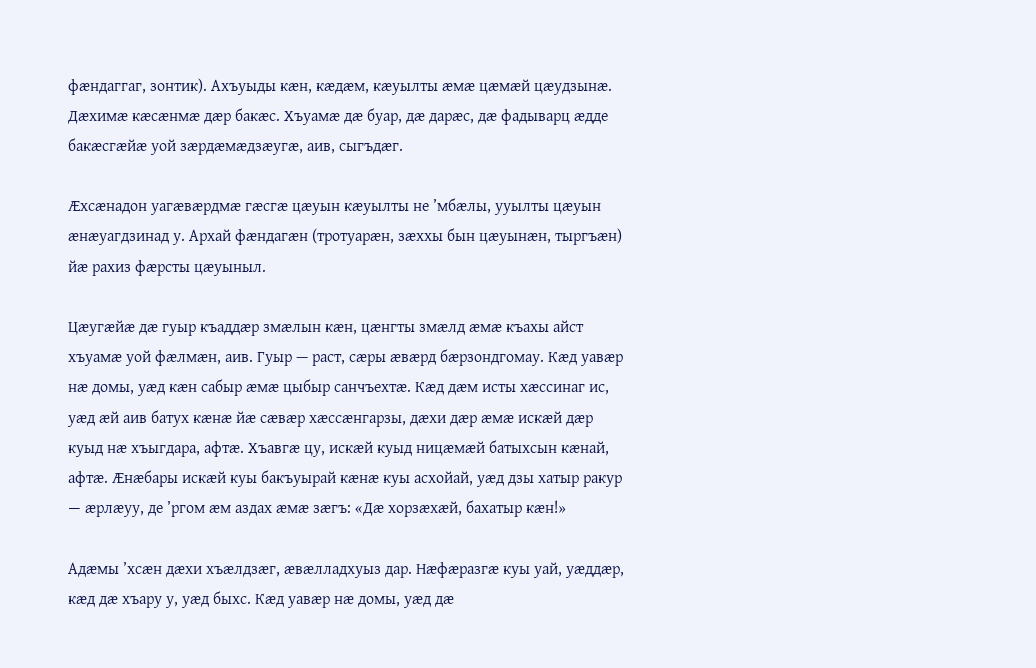фæндаггаг, зонтик). Ахъуыды кæн, кæдæм, кæуылты æмæ цæмæй цæудзынæ. Дæхимæ кæсæнмæ дæр бакæс. Хъуамæ дæ буар, дæ дарæс, дæ фадыварц æдде бакæсгæйæ уой зæрдæмæдзæугæ, аив, сыгъдæг.

Æхсæнадон уагæвæрдмæ гæсгæ цæуын кæуылты не ’мбæлы, ууылты цæуын æнæуагдзинад у. Архай фæндагæн (тротуарæн, зæххы бын цæуынæн, тыргъæн) йæ рахиз фæрсты цæуыныл.

Цæугæйæ дæ гуыр къаддæр змæлын кæн, цæнгты змæлд æмæ къахы айст хъуамæ уой фæлмæн, аив. Гуыр — раст, сæры æвæрд бæрзондгомау. Кæд уавæр нæ домы, уæд кæн сабыр æмæ цыбыр санчъехтæ. Кæд дæм исты хæссинаг ис, уæд æй аив батух кæнæ йæ сæвæр хæссæнгарзы, дæхи дæр æмæ искæй дæр куыд нæ хъыгдара, афтæ. Хъавгæ цу, искæй куыд ницæмæй батыхсын кæнай, афтæ. Æнæбары искæй куы бакъуырай кæнæ куы асхойай, уæд дзы хатыр ракур — æрлæуу, де ’ргом æм аздах æмæ зæгъ: «Дæ хорзæхæй, бахатыр кæн!»

Адæмы ’хсæн дæхи хъæлдзæг, æвæлладхуыз дар. Нæфæразгæ куы уай, уæддæр, кæд дæ хъару у, уæд быхс. Кæд уавæр нæ домы, уæд дæ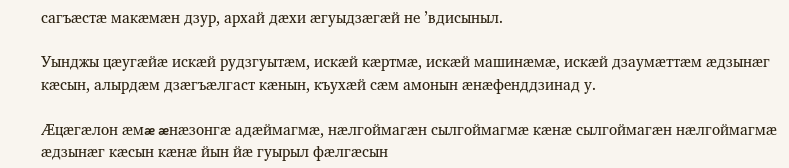сагъæстæ макæмæн дзур, архай дæхи æгуыдзæгæй не ’вдисыныл.

Уынджы цæугæйæ искæй рудзгуытæм, искæй кæртмæ, искæй машинæмæ, искæй дзаумæттæм æдзынæг кæсын, алырдæм дзæгъæлгаст кæнын, къухæй сæм амонын æнæфенддзинад у.

Æцæгæлон æмæ æнæзонгæ адæймагмæ, нæлгоймагæн сылгоймагмæ кæнæ сылгоймагæн нæлгоймагмæ æдзынæг кæсын кæнæ йын йæ гуырыл фæлгæсын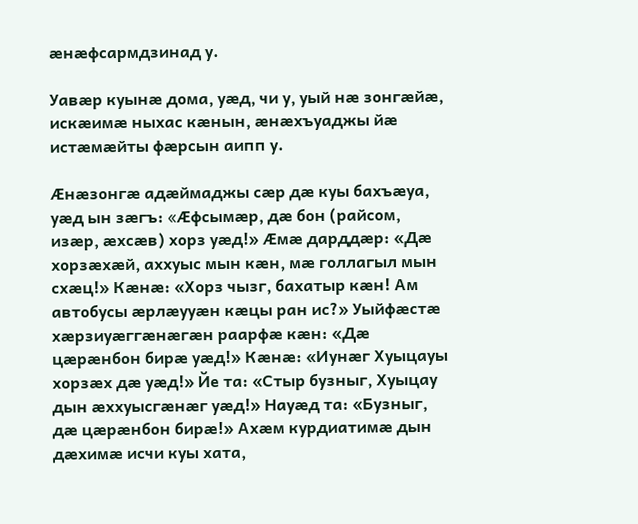æнæфсармдзинад у.

Уавæр куынæ дома, уæд, чи у, уый нæ зонгæйæ, искæимæ ныхас кæнын, æнæхъуаджы йæ истæмæйты фæрсын аипп у.

Æнæзонгæ адæймаджы сæр дæ куы бахъæуа, уæд ын зæгъ: «Æфсымæр, дæ бон (райсом, изæр, æхсæв) хорз уæд!» Æмæ дарддæр: «Дæ хорзæхæй, аххуыс мын кæн, мæ голлагыл мын схæц!» Кæнæ: «Хорз чызг, бахатыр кæн! Ам автобусы æрлæууæн кæцы ран ис?» Уыйфæстæ хæрзиуæггæнæгæн раарфæ кæн: «Дæ цæрæнбон бирæ уæд!» Кæнæ: «Иунæг Хуыцауы хорзæх дæ уæд!» Йе та: «Стыр бузныг, Хуыцау дын æххуысгæнæг уæд!» Науæд та: «Бузныг, дæ цæрæнбон бирæ!» Ахæм курдиатимæ дын дæхимæ исчи куы хата,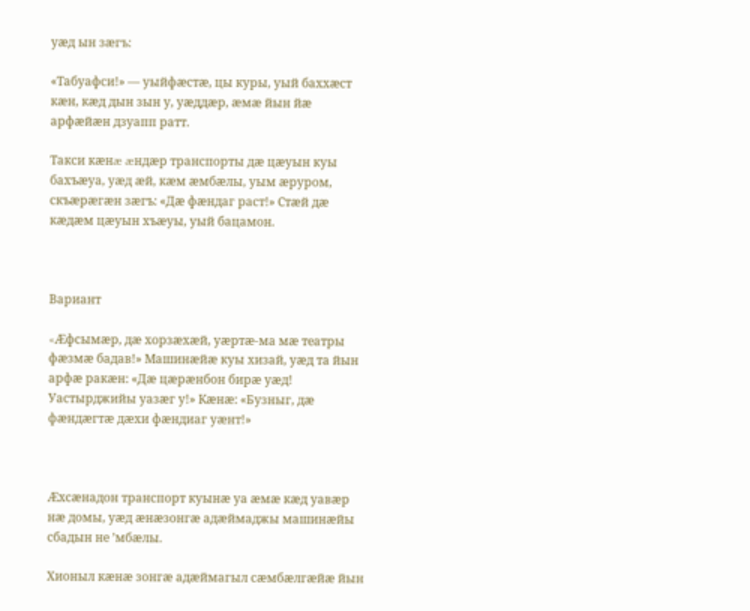уæд ын зæгъ:

«Табуафси!» — уыйфæстæ, цы куры, уый баххæст кæн, кæд дын зын у, уæддæр, æмæ йын йæ арфæйæн дзуапп ратт.

Такси кæнæ æндæр транспорты дæ цæуын куы бахъæуа, уæд æй, кæм æмбæлы, уым æруром, скъæрæгæн зæгъ: «Дæ фæндаг раст!» Стæй дæ кæдæм цæуын хъæуы, уый бацамон.



Вариант

«Æфсымæр, дæ хорзæхæй, уæртæ-ма мæ театры фæзмæ бадав!» Машинæйæ куы хизай, уæд та йын арфæ ракæн: «Дæ цæрæнбон бирæ уæд! Уастырджийы уазæг у!» Кæнæ: «Бузныг, дæ фæндæгтæ дæхи фæндиаг уæнт!»



Æхсæнадон транспорт куынæ уа æмæ кæд уавæр нæ домы, уæд æнæзонгæ адæймаджы машинæйы сбадын не ’мбæлы.

Хионыл кæнæ зонгæ адæймагыл сæмбæлгæйæ йын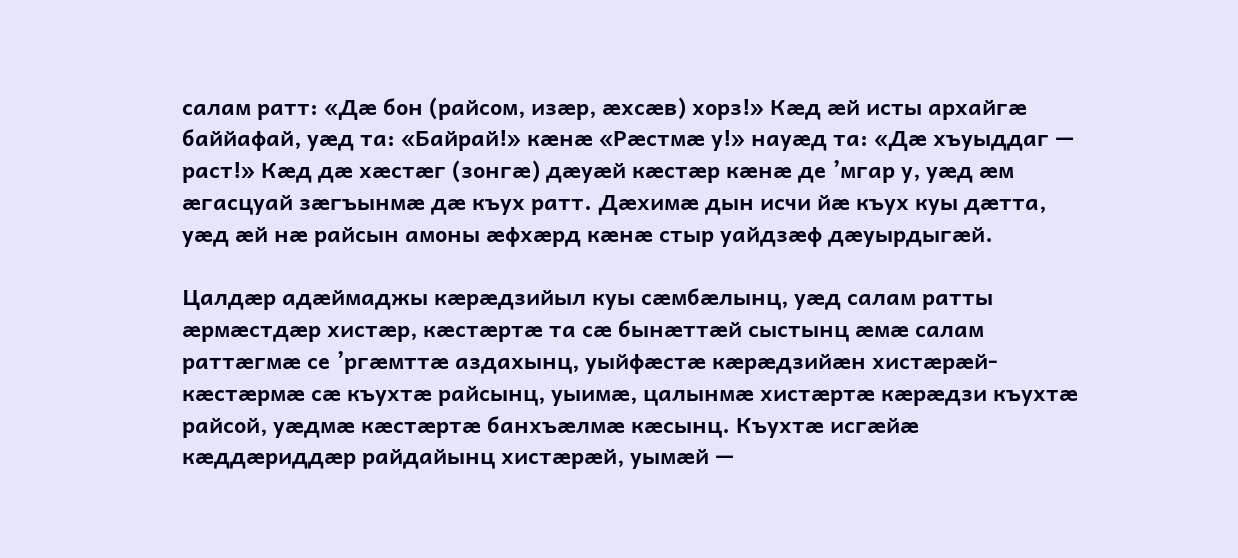салам ратт: «Дæ бон (райсом, изæр, æхсæв) хорз!» Кæд æй исты архайгæ баййафай, уæд та: «Байрай!» кæнæ «Рæстмæ у!» науæд та: «Дæ хъуыддаг — раст!» Кæд дæ хæстæг (зонгæ) дæуæй кæстæр кæнæ де ’мгар у, уæд æм æгасцуай зæгъынмæ дæ къух ратт. Дæхимæ дын исчи йæ къух куы дæтта, уæд æй нæ райсын амоны æфхæрд кæнæ стыр уайдзæф дæуырдыгæй.

Цалдæр адæймаджы кæрæдзийыл куы сæмбæлынц, уæд салам ратты æрмæстдæр хистæр, кæстæртæ та сæ бынæттæй сыстынц æмæ салам раттæгмæ се ’ргæмттæ аздахынц, уыйфæстæ кæрæдзийæн хистæрæй-кæстæрмæ сæ къухтæ райсынц, уыимæ, цалынмæ хистæртæ кæрæдзи къухтæ райсой, уæдмæ кæстæртæ банхъæлмæ кæсынц. Къухтæ исгæйæ кæддæриддæр райдайынц хистæрæй, уымæй —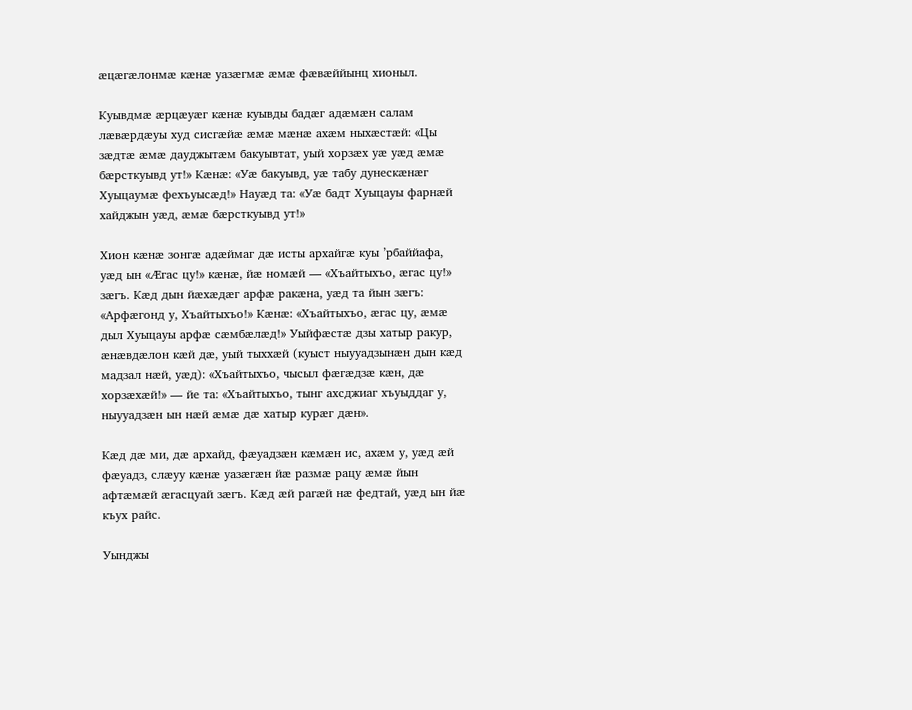æцæгæлонмæ кæнæ уазæгмæ æмæ фæвæййынц хионыл.

Куывдмæ æрцæуæг кæнæ куывды бадæг адæмæн салам лæвæрдæуы худ сисгæйæ æмæ мæнæ ахæм ныхæстæй: «Цы зæдтæ æмæ дауджытæм бакуывтат, уый хорзæх уæ уæд æмæ бæрсткуывд ут!» Кæнæ: «Уæ бакуывд, уæ табу дунескæнæг Хуыцаумæ фехъуысæд!» Науæд та: «Уæ бадт Хуыцауы фарнæй хайджын уæд, æмæ бæрсткуывд ут!»

Хион кæнæ зонгæ адæймаг дæ исты архайгæ куы ’рбаййафа, уæд ын «Æгас цу!» кæнæ, йæ номæй — «Хъайтыхъо, æгас цу!» зæгъ. Кæд дын йæхæдæг арфæ ракæна, уæд та йын зæгъ: «Арфæгонд у, Хъайтыхъо!» Кæнæ: «Хъайтыхъо, æгас цу, æмæ дыл Хуыцауы арфæ сæмбæлæд!» Уыйфæстæ дзы хатыр ракур, æнæвдæлон кæй дæ, уый тыххæй (куыст ныууадзынæн дын кæд мадзал нæй, уæд): «Хъайтыхъо, чысыл фæгæдзæ кæн, дæ хорзæхæй!» — йе та: «Хъайтыхъо, тынг ахсджиаг хъуыддаг у, ныууадзæн ын нæй æмæ дæ хатыр курæг дæн».

Кæд дæ ми, дæ архайд, фæуадзæн кæмæн ис, ахæм у, уæд æй фæуадз, слæуу кæнæ уазæгæн йæ размæ рацу æмæ йын афтæмæй æгасцуай зæгъ. Кæд æй рагæй нæ федтай, уæд ын йæ къух райс.

Уынджы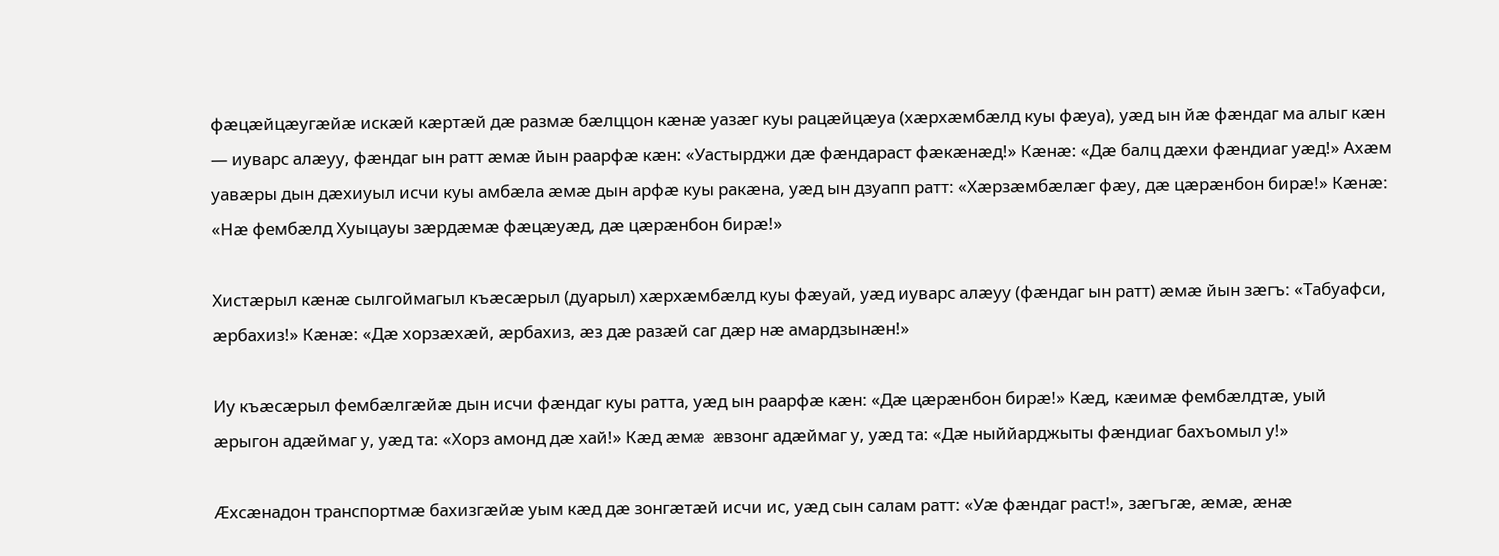фæцæйцæугæйæ искæй кæртæй дæ размæ бæлццон кæнæ уазæг куы рацæйцæуа (хæрхæмбæлд куы фæуа), уæд ын йæ фæндаг ма алыг кæн — иуварс алæуу, фæндаг ын ратт æмæ йын раарфæ кæн: «Уастырджи дæ фæндараст фæкæнæд!» Кæнæ: «Дæ балц дæхи фæндиаг уæд!» Ахæм уавæры дын дæхиуыл исчи куы амбæла æмæ дын арфæ куы ракæна, уæд ын дзуапп ратт: «Хæрзæмбæлæг фæу, дæ цæрæнбон бирæ!» Кæнæ: «Нæ фембæлд Хуыцауы зæрдæмæ фæцæуæд, дæ цæрæнбон бирæ!»

Хистæрыл кæнæ сылгоймагыл къæсæрыл (дуарыл) хæрхæмбæлд куы фæуай, уæд иуварс алæуу (фæндаг ын ратт) æмæ йын зæгъ: «Табуафси, æрбахиз!» Кæнæ: «Дæ хорзæхæй, æрбахиз, æз дæ разæй саг дæр нæ амардзынæн!»

Иу къæсæрыл фембæлгæйæ дын исчи фæндаг куы ратта, уæд ын раарфæ кæн: «Дæ цæрæнбон бирæ!» Кæд, кæимæ фембæлдтæ, уый æрыгон адæймаг у, уæд та: «Хорз амонд дæ хай!» Кæд æмæ æвзонг адæймаг у, уæд та: «Дæ ныййарджыты фæндиаг бахъомыл у!»

Æхсæнадон транспортмæ бахизгæйæ уым кæд дæ зонгæтæй исчи ис, уæд сын салам ратт: «Уæ фæндаг раст!», зæгъгæ, æмæ, æнæ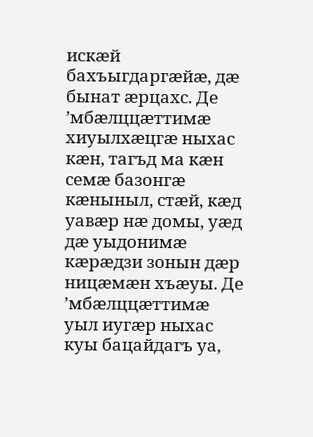искæй бахъыгдаргæйæ, дæ бынат æрцахс. Де ’мбæлццæттимæ хиуылхæцгæ ныхас кæн, тагъд ма кæн семæ базонгæ кæныныл, стæй, кæд уавæр нæ домы, уæд дæ уыдонимæ кæрæдзи зонын дæр ницæмæн хъæуы. Де ’мбæлццæттимæ уыл иугæр ныхас куы бацайдагъ уа,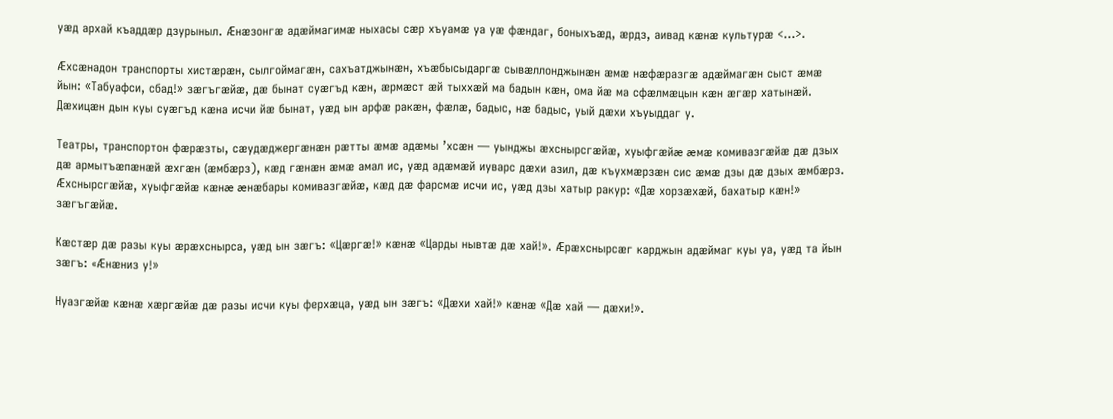уæд архай къаддæр дзурыныл. Æнæзонгæ адæймагимæ ныхасы сæр хъуамæ уа уæ фæндаг, боныхъæд, æрдз, аивад кæнæ культурæ <...>.

Æхсæнадон транспорты хистæрæн, сылгоймагæн, сахъатджынæн, хъæбысыдаргæ сывæллонджынæн æмæ нæфæразгæ адæймагæн сыст æмæ йын: «Табуафси, сбад!» зæгъгæйæ, дæ бынат суæгъд кæн, æрмæст æй тыххæй ма бадын кæн, ома йæ ма сфæлмæцын кæн æгæр хатынæй. Дæхицæн дын куы суæгъд кæна исчи йæ бынат, уæд ын арфæ ракæн, фæлæ, бадыс, нæ бадыс, уый дæхи хъуыддаг у.

Театры, транспортон фæрæзты, сæудæджергæнæн рæтты æмæ адæмы ’хсæн — уынджы æхснырсгæйæ, хуыфгæйæ æмæ комивазгæйæ дæ дзых дæ армытъæпæнæй æхгæн (æмбæрз), кæд гæнæн æмæ амал ис, уæд адæмæй иуварс дæхи азил, дæ къухмæрзæн сис æмæ дзы дæ дзых æмбæрз. Æхснырсгæйæ, хуыфгæйæ кæнæ æнæбары комивазгæйæ, кæд дæ фарсмæ исчи ис, уæд дзы хатыр ракур: «Дæ хорзæхæй, бахатыр кæн!» зæгъгæйæ.

Кæстæр дæ разы куы æрæхснырса, уæд ын зæгъ: «Цæргæ!» кæнæ «Царды нывтæ дæ хай!». Æрæхснырсæг карджын адæймаг куы уа, уæд та йын зæгъ: «Æнæниз у!»

Нуазгæйæ кæнæ хæргæйæ дæ разы исчи куы ферхæца, уæд ын зæгъ: «Дæхи хай!» кæнæ «Дæ хай — дæхи!».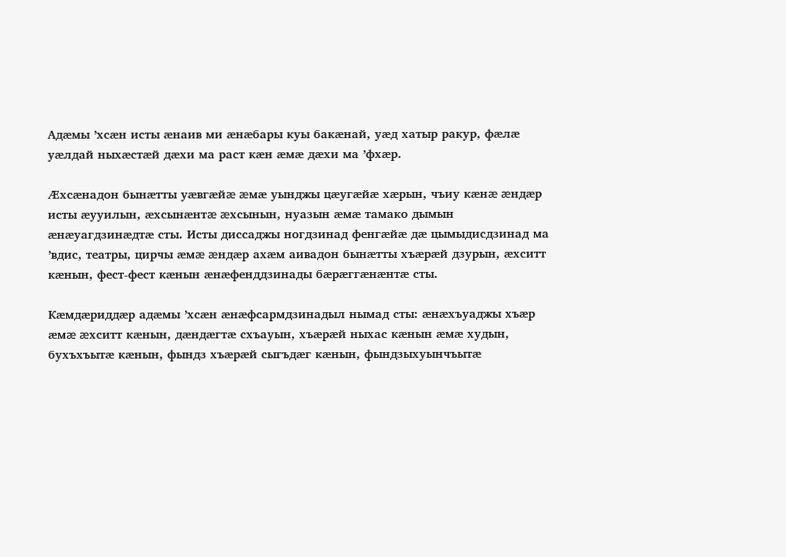Адæмы ’хсæн исты æнаив ми æнæбары куы бакæнай, уæд хатыр ракур, фæлæ уæлдай ныхæстæй дæхи ма раст кæн æмæ дæхи ма ’фхæр.

Æхсæнадон бынæтты уæвгæйæ æмæ уынджы цæугæйæ хæрын, чъиу кæнæ æндæр исты æууилын, æхсынæнтæ æхсынын, нуазын æмæ тамако дымын æнæуагдзинæдтæ сты. Исты диссаджы ногдзинад фенгæйæ дæ цымыдисдзинад ма ’вдис, театры, цирчы æмæ æндæр ахæм аивадон бынæтты хъæрæй дзурын, æхситт кæнын, фест-фест кæнын æнæфенддзинады бæрæггæнæнтæ сты.

Кæмдæриддæр адæмы ’хсæн æнæфсармдзинадыл нымад сты: æнæхъуаджы хъæр æмæ æхситт кæнын, дæндæгтæ схъауын, хъæрæй ныхас кæнын æмæ худын, бухъхъытæ кæнын, фындз хъæрæй сыгъдæг кæнын, фындзыхуынчъытæ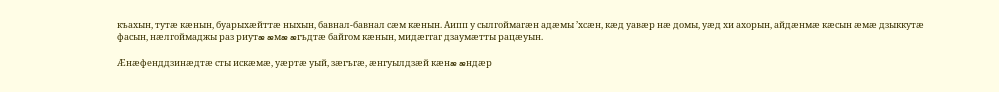къахын, тутæ кæнын, буарыхæйттæ ныхын, бавнал-бавнал сæм кæнын. Аипп у сылгоймагæн адæмы ’хсæн, кæд уавæр нæ домы, уæд хи ахорын, айдæнмæ кæсын æмæ дзыккутæ фасын, нæлгоймаджы раз риутæ æмæ æгъдтæ байгом кæнын, мидæггаг дзаумæтты рацæуын.

Æнæфенддзинæдтæ сты искæмæ, уæртæ уый, зæгъгæ, æнгуылдзæй кæнæ æндæр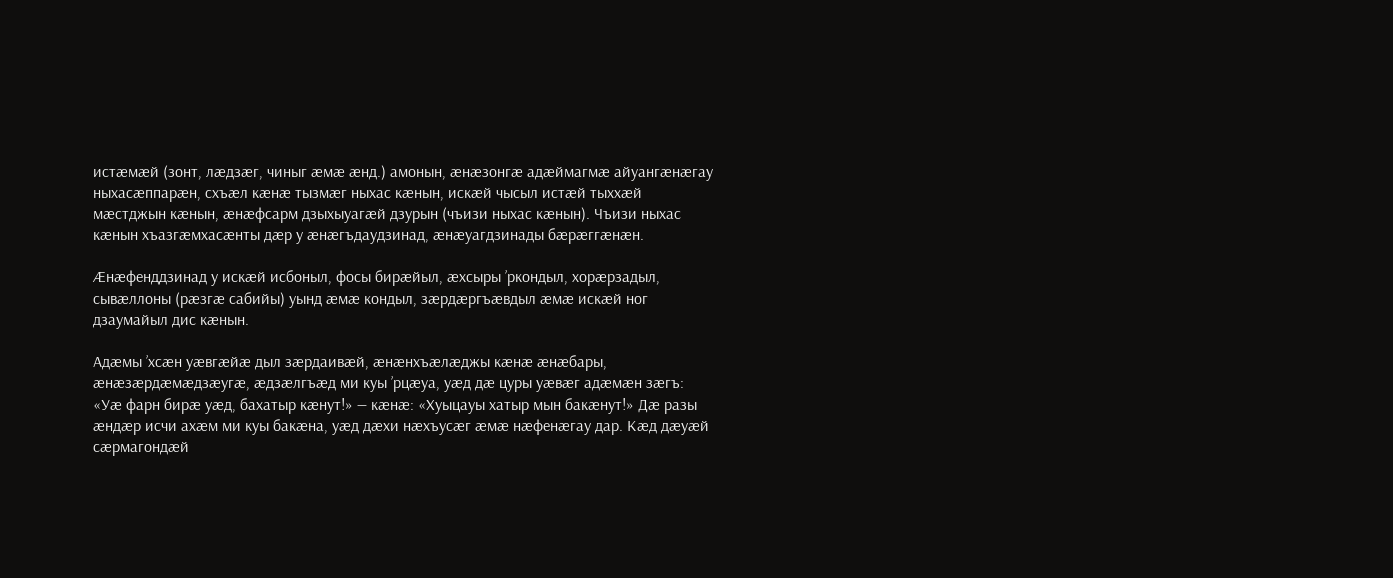истæмæй (зонт, лæдзæг, чиныг æмæ æнд.) амонын, æнæзонгæ адæймагмæ айуангæнæгау ныхасæппарæн, схъæл кæнæ тызмæг ныхас кæнын, искæй чысыл истæй тыххæй мæстджын кæнын, æнæфсарм дзыхыуагæй дзурын (чъизи ныхас кæнын). Чъизи ныхас кæнын хъазгæмхасæнты дæр у æнæгъдаудзинад, æнæуагдзинады бæрæггæнæн.

Æнæфенддзинад у искæй исбоныл, фосы бирæйыл, æхсыры ’ркондыл, хорæрзадыл, сывæллоны (рæзгæ сабийы) уынд æмæ кондыл, зæрдæргъæвдыл æмæ искæй ног дзаумайыл дис кæнын.

Адæмы ’хсæн уæвгæйæ дыл зæрдаивæй, æнæнхъæлæджы кæнæ æнæбары, æнæзæрдæмæдзæугæ, æдзæлгъæд ми куы ’рцæуа, уæд дæ цуры уæвæг адæмæн зæгъ: «Уæ фарн бирæ уæд, бахатыр кæнут!» — кæнæ: «Хуыцауы хатыр мын бакæнут!» Дæ разы æндæр исчи ахæм ми куы бакæна, уæд дæхи нæхъусæг æмæ нæфенæгау дар. Кæд дæуæй сæрмагондæй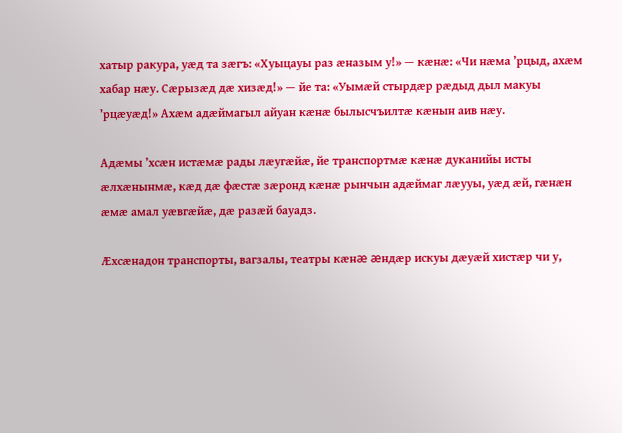хатыр ракура, уæд та зæгъ: «Хуыцауы раз æназым у!» — кæнæ: «Чи нæма ’рцыд, ахæм хабар нæу. Сæрызæд дæ хизæд!» — йе та: «Уымæй стырдæр рæдыд дыл макуы ’рцæуæд!» Ахæм адæймагыл айуан кæнæ былысчъилтæ кæнын аив нæу.

Адæмы ’хсæн истæмæ рады лæугæйæ, йе транспортмæ кæнæ дуканийы исты æлхæнынмæ, кæд дæ фæстæ зæронд кæнæ рынчын адæймаг лæууы, уæд æй, гæнæн æмæ амал уæвгæйæ, дæ разæй бауадз.

Æхсæнадон транспорты, вагзалы, театры кæнæ æндæр искуы дæуæй хистæр чи у,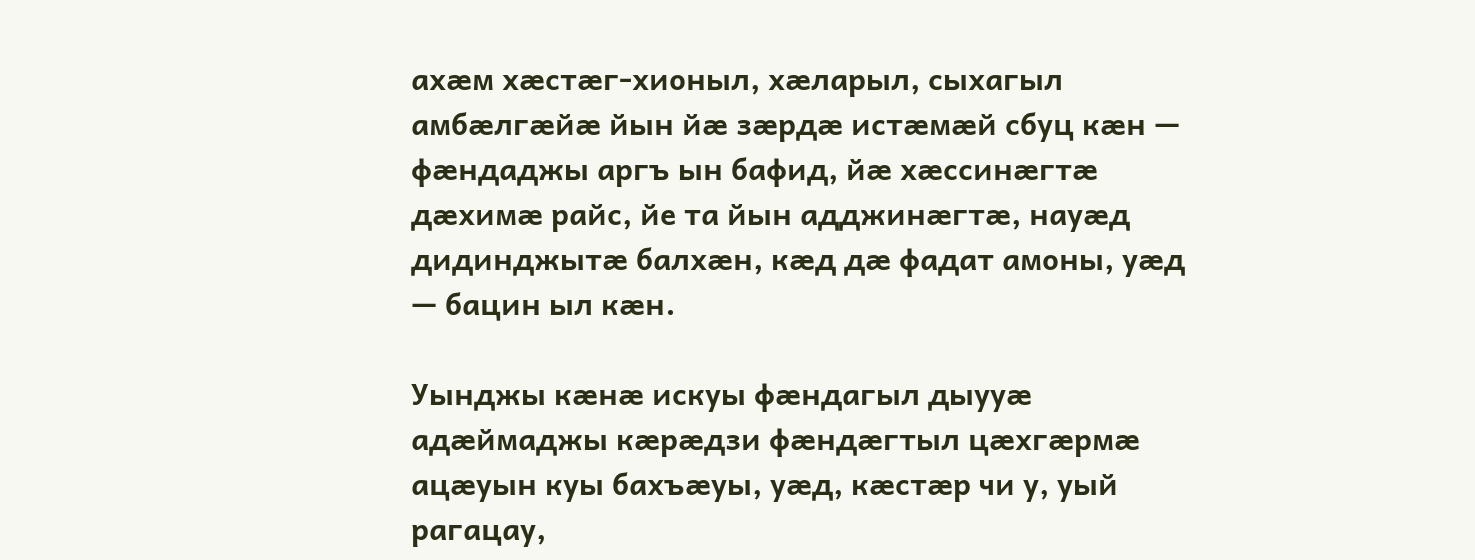ахæм хæстæг-хионыл, хæларыл, сыхагыл амбæлгæйæ йын йæ зæрдæ истæмæй сбуц кæн — фæндаджы аргъ ын бафид, йæ хæссинæгтæ дæхимæ райс, йе та йын адджинæгтæ, науæд дидинджытæ балхæн, кæд дæ фадат амоны, уæд — бацин ыл кæн.

Уынджы кæнæ искуы фæндагыл дыууæ адæймаджы кæрæдзи фæндæгтыл цæхгæрмæ ацæуын куы бахъæуы, уæд, кæстæр чи у, уый рагацау,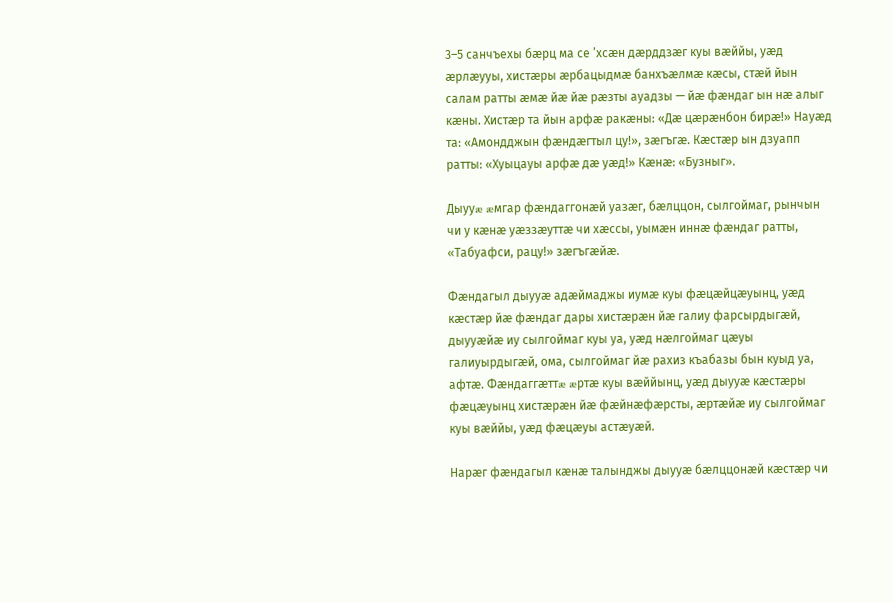3–5 санчъехы бæрц ма се ’хсæн дæрддзæг куы вæййы, уæд æрлæууы, хистæры æрбацыдмæ банхъæлмæ кæсы, стæй йын салам ратты æмæ йæ йæ рæзты ауадзы — йæ фæндаг ын нæ алыг кæны. Хистæр та йын арфæ ракæны: «Дæ цæрæнбон бирæ!» Науæд та: «Амондджын фæндæгтыл цу!», зæгъгæ. Кæстæр ын дзуапп ратты: «Хуыцауы арфæ дæ уæд!» Кæнæ: «Бузныг».

Дыууæ æмгар фæндаггонæй уазæг, бæлццон, сылгоймаг, рынчын чи у кæнæ уæззæуттæ чи хæссы, уымæн иннæ фæндаг ратты, «Табуафси, рацу!» зæгъгæйæ.

Фæндагыл дыууæ адæймаджы иумæ куы фæцæйцæуынц, уæд кæстæр йæ фæндаг дары хистæрæн йæ галиу фарсырдыгæй, дыууæйæ иу сылгоймаг куы уа, уæд нæлгоймаг цæуы галиуырдыгæй, ома, сылгоймаг йæ рахиз къабазы бын куыд уа, афтæ. Фæндаггæттæ æртæ куы вæййынц, уæд дыууæ кæстæры фæцæуынц хистæрæн йæ фæйнæфæрсты, æртæйæ иу сылгоймаг куы вæййы, уæд фæцæуы астæуæй.

Нарæг фæндагыл кæнæ талынджы дыууæ бæлццонæй кæстæр чи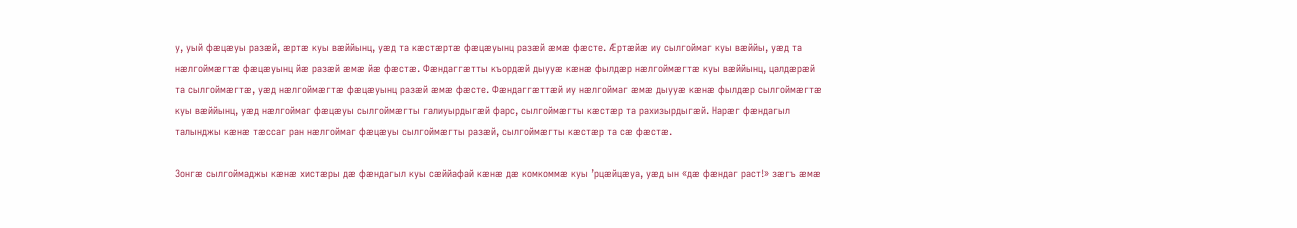у, уый фæцæуы разæй, æртæ куы вæййынц, уæд та кæстæртæ фæцæуынц разæй æмæ фæсте. Æртæйæ иу сылгоймаг куы вæййы, уæд та нæлгоймæгтæ фæцæуынц йæ разæй æмæ йæ фæстæ. Фæндаггæтты къордæй дыууæ кæнæ фылдæр нæлгоймæгтæ куы вæййынц, цалдæрæй та сылгоймæгтæ, уæд нæлгоймæгтæ фæцæуынц разæй æмæ фæсте. Фæндаггæттæй иу нæлгоймаг æмæ дыууæ кæнæ фылдæр сылгоймæгтæ куы вæййынц, уæд нæлгоймаг фæцæуы сылгоймæгты галиуырдыгæй фарс, сылгоймæгты кæстæр та рахизырдыгæй. Нарæг фæндагыл талынджы кæнæ тæссаг ран нæлгоймаг фæцæуы сылгоймæгты разæй, сылгоймæгты кæстæр та сæ фæстæ.

Зонгæ сылгоймаджы кæнæ хистæры дæ фæндагыл куы сæййафай кæнæ дæ комкоммæ куы ’рцæйцæуа, уæд ын «дæ фæндаг раст!» зæгъ æмæ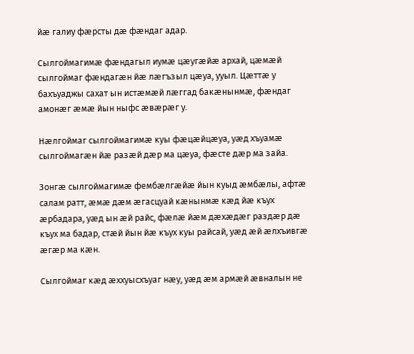йæ галиу фæрсты дæ фæндаг адар.

Сылгоймагимæ фæндагыл иумæ цæугæйæ архай, цæмæй сылгоймаг фæндагæн йæ лæгъзыл цæуа, ууыл. Цæттæ у бахъуаджы сахат ын истæмæй лæггад бакæнынмæ, фæндаг амонæг æмæ йын ныфс æвæрæг у.

Нæлгоймаг сылгоймагимæ куы фæцæйцæуа, уæд хъуамæ сылгоймагæн йæ разæй дæр ма цæуа, фæсте дæр ма зайа.

Зонгæ сылгоймагимæ фембæлгæйæ йын куыд æмбæлы, афтæ салам ратт, æмæ дæм æгасцуай кæнынмæ кæд йæ къух æрбадара, уæд ын æй райс, фæлæ йæм дæхæдæг раздæр дæ къух ма бадар, стæй йын йæ къух куы райсай, уæд æй æлхъивгæ æгæр ма кæн.

Сылгоймаг кæд æххуысхъуаг нæу, уæд æм армæй æвналын не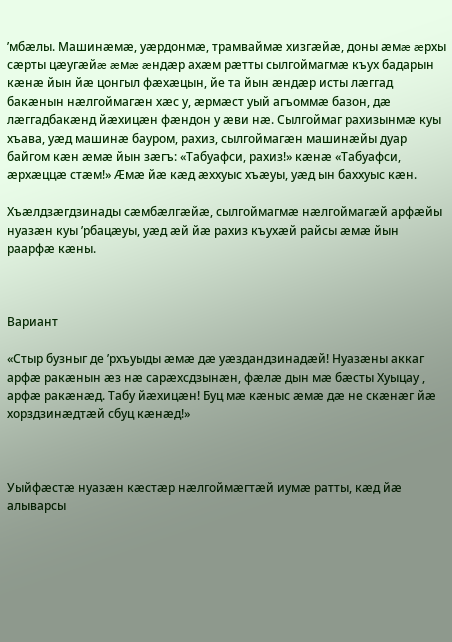’мбæлы. Машинæмæ, уæрдонмæ, трамваймæ хизгæйæ, доны æмæ æрхы сæрты цæугæйæ æмæ æндæр ахæм рæтты сылгоймагмæ къух бадарын кæнæ йын йæ цонгыл фæхæцын, йе та йын æндæр исты лæггад бакæнын нæлгоймагæн хæс у, æрмæст уый агъоммæ базон, дæ лæггадбакæнд йæхицæн фæндон у æви нæ. Сылгоймаг рахизынмæ куы хъава, уæд машинæ бауром, рахиз, сылгоймагæн машинæйы дуар байгом кæн æмæ йын зæгъ: «Табуафси, рахиз!» кæнæ «Табуафси, æрхæццæ стæм!» Æмæ йæ кæд æххуыс хъæуы, уæд ын баххуыс кæн.

Хъæлдзæгдзинады сæмбæлгæйæ, сылгоймагмæ нæлгоймагæй арфæйы нуазæн куы ’рбацæуы, уæд æй йæ рахиз къухæй райсы æмæ йын раарфæ кæны.



Вариант

«Стыр бузныг де ’рхъуыды æмæ дæ уæздандзинадæй! Нуазæны аккаг арфæ ракæнын æз нæ сарæхсдзынæн, фæлæ дын мæ бæсты Хуыцау , арфæ ракæнæд. Табу йæхицæн! Буц мæ кæныс æмæ дæ не скæнæг йæ хорздзинæдтæй сбуц кæнæд!»



Уыйфæстæ нуазæн кæстæр нæлгоймæгтæй иумæ ратты, кæд йæ алыварсы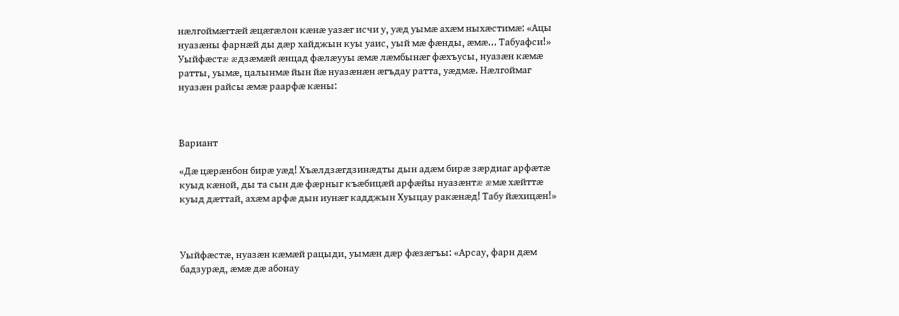нæлгоймæгтæй æцæгæлон кæнæ уазæг исчи у, уæд уымæ ахæм ныхæстимæ: «Ацы нуазæны фарнæй ды дæр хайджын куы уаис, уый мæ фæнды, æмæ... Табуафси!» Уыйфæстæ æдзæмæй æнцад фæлæууы æмæ лæмбынæг фæхъусы, нуазæн кæмæ ратты, уымæ, цалынмæ йын йæ нуазæнæн æгъдау ратта, уæдмæ. Нæлгоймаг нуазæн райсы æмæ раарфæ кæны:



Вариант

«Дæ цæрæнбон бирæ уæд! Хъæлдзæгдзинæдты дын адæм бирæ зæрдиаг арфæтæ куыд кæной, ды та сын дæ фæрныг къæбицæй арфæйы нуазæнтæ æмæ хæйттæ куыд дæттай, ахæм арфæ дын иунæг кадджын Хуыцау ракæнæд! Табу йæхицæн!»



Уыйфæстæ, нуазæн кæмæй рацыди, уымæн дæр фæзæгъы: «Арсау, фарн дæм бадзурæд, æмæ дæ абонау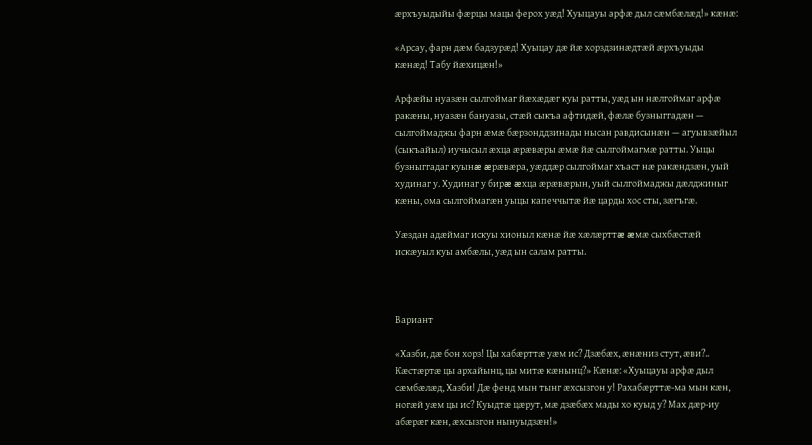æрхъуыдыйы фæрцы мацы ферох уæд! Хуыцауы арфæ дыл сæмбæлæд!» кæнæ:

«Арсау, фарн дæм бадзурæд! Хуыцау дæ йæ хорздзинæдтæй æрхъуыды кæнæд! Табу йæхицæн!»

Арфæйы нуазæн сылгоймаг йæхæдæг куы ратты, уæд ын нæлгоймаг арфæ ракæны, нуазæн бануазы, стæй сыкъа афтидæй, фæлæ бузныггадæн — сылгоймаджы фарн æмæ бæрзонддзинады нысан равдисынæн — агуывзæйыл (сыкъайыл) иучысыл æхца æрæвæры æмæ йæ сылгоймагмæ ратты. Уыцы бузныггадаг куынæ æрæвæра, уæддæр сылгоймаг хъаст нæ ракæндзæн, уый худинаг у. Худинаг у бирæ æхца æрæвæрын, уый сылгоймаджы дæлджиныг кæны, ома сылгоймагæн уыцы капеччытæ йæ царды хос сты, зæгъгæ.

Уæздан адæймаг искуы хионыл кæнæ йæ хæлæрттæ æмæ сыхбæстæй искæуыл куы амбæлы, уæд ын салам ратты.



Вариант

«Хазби, дæ бон хорз! Цы хабæрттæ уæм ис? Дзæбæх, æнæниз стут, æви?.. Кæстæртæ цы архайынц, цы митæ кæнынц?» Кæнæ: «Хуыцауы арфæ дыл сæмбæлæд, Хазби! Дæ фенд мын тынг æхсызгон у! Рахабæрттæ-ма мын кæн, ногæй уæм цы ис? Куыдтæ цæрут, мæ дзæбæх мады хо куыд у? Мах дæр-иу абæрæг кæн, æхсызгон нынуыдзæн!»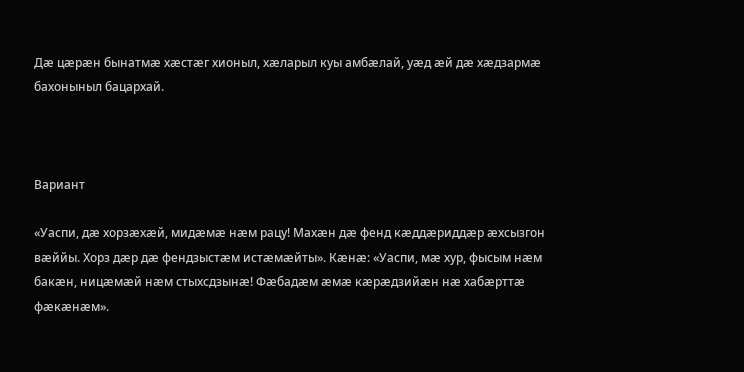Дæ цæрæн бынатмæ хæстæг хионыл, хæларыл куы амбæлай, уæд æй дæ хæдзармæ бахоныныл бацархай.



Вариант

«Уаспи, дæ хорзæхæй, мидæмæ нæм рацу! Махæн дæ фенд кæддæриддæр æхсызгон вæййы. Хорз дæр дæ фендзыстæм истæмæйты». Кæнæ: «Уаспи, мæ хур, фысым нæм бакæн, ницæмæй нæм стыхсдзынæ! Фæбадæм æмæ кæрæдзийæн нæ хабæрттæ фæкæнæм».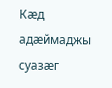Кæд адæймаджы суазæг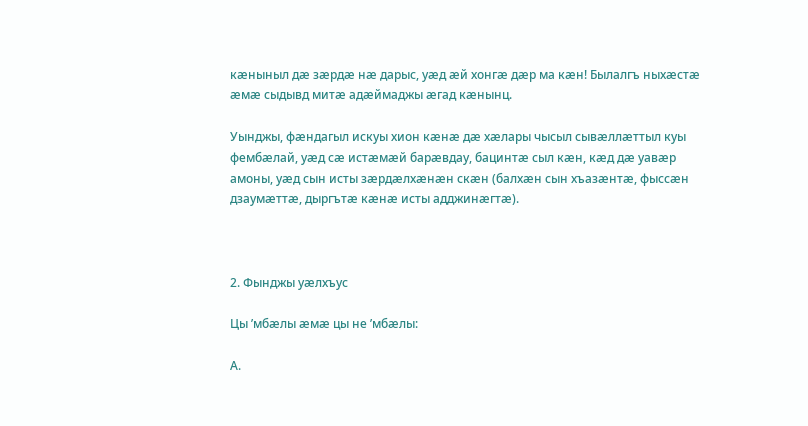кæныныл дæ зæрдæ нæ дарыс, уæд æй хонгæ дæр ма кæн! Былалгъ ныхæстæ æмæ сыдывд митæ адæймаджы æгад кæнынц.

Уынджы, фæндагыл искуы хион кæнæ дæ хæлары чысыл сывæллæттыл куы фембæлай, уæд сæ истæмæй барæвдау, бацинтæ сыл кæн, кæд дæ уавæр амоны, уæд сын исты зæрдæлхæнæн скæн (балхæн сын хъазæнтæ, фыссæн дзаумæттæ, дыргътæ кæнæ исты адджинæгтæ).



2. Фынджы уæлхъус

Цы ’мбæлы æмæ цы не ’мбæлы:

А.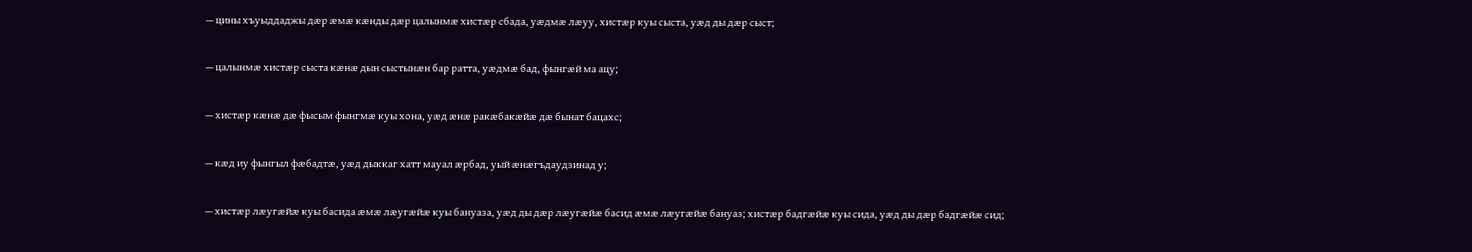— цины хъуыддаджы дæр æмæ кæнды дæр цалынмæ хистæр сбада, уæдмæ лæуу, хистæр куы сыста, уæд ды дæр сыст;

— цалынмæ хистæр сыста кæнæ дын сыстынæн бар ратта, уæдмæ бад, фынгæй ма ацу;

— хистæр кæнæ дæ фысым фынгмæ куы хона, уæд æнæ ракæбакæйæ дæ бынат бацахс;

— кæд иу фынгыл фæбадтæ, уæд дыккаг хатт мауал æрбад, уый æнæгъдаудзинад у;

— хистæр лæугæйæ куы басида æмæ лæугæйæ куы бануаза, уæд ды дæр лæугæйæ басид æмæ лæугæйæ бануаз; хистæр бадгæйæ куы сида, уæд ды дæр бадгæйæ сид;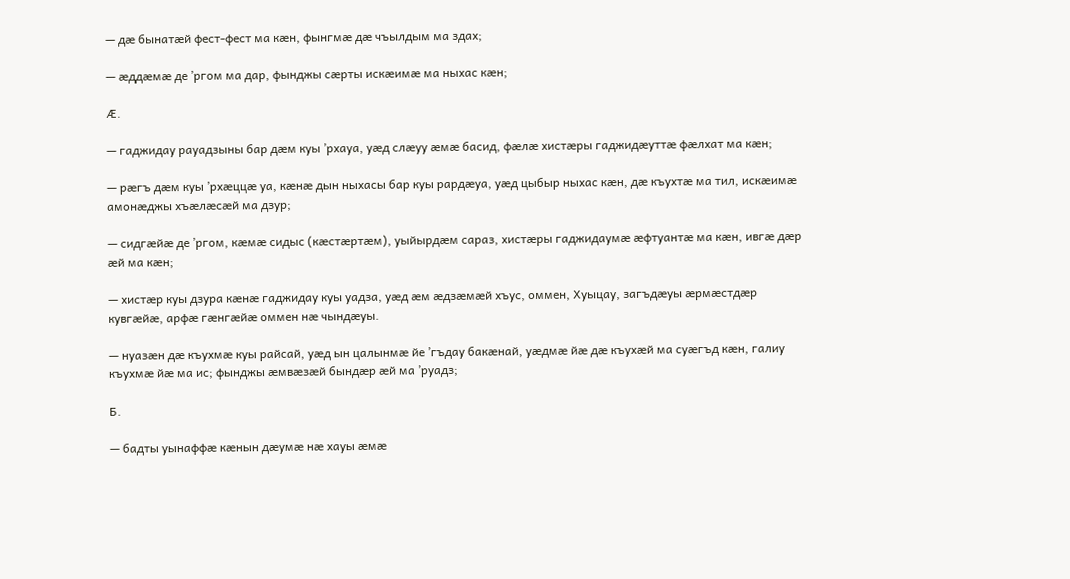— дæ бынатæй фест-фест ма кæн, фынгмæ дæ чъылдым ма здах;

— æддæмæ де ’ргом ма дар, фынджы сæрты искæимæ ма ныхас кæн;

Æ.

— гаджидау рауадзыны бар дæм куы ’рхауа, уæд слæуу æмæ басид, фæлæ хистæры гаджидæуттæ фæлхат ма кæн;

— рæгъ дæм куы ’рхæццæ уа, кæнæ дын ныхасы бар куы рардæуа, уæд цыбыр ныхас кæн, дæ къухтæ ма тил, искæимæ амонæджы хъæлæсæй ма дзур;

— сидгæйæ де ’ргом, кæмæ сидыс (кæстæртæм), уыйырдæм сараз, хистæры гаджидаумæ æфтуантæ ма кæн, ивгæ дæр æй ма кæн;

— хистæр куы дзура кæнæ гаджидау куы уадза, уæд æм æдзæмæй хъус, оммен, Хуыцау, загъдæуы æрмæстдæр кувгæйæ, арфæ гæнгæйæ оммен нæ чындæуы.

— нуазæн дæ къухмæ куы райсай, уæд ын цалынмæ йе ’гъдау бакæнай, уæдмæ йæ дæ къухæй ма суæгъд кæн, галиу къухмæ йæ ма ис; фынджы æмвæзæй бындæр æй ма ’руадз;

Б.

— бадты уынаффæ кæнын дæумæ нæ хауы æмæ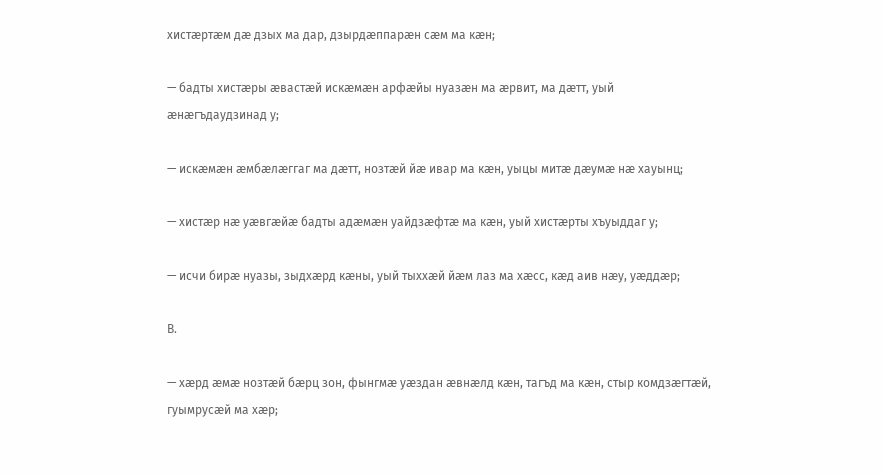хистæртæм дæ дзых ма дар, дзырдæппарæн сæм ма кæн;

— бадты хистæры æвастæй искæмæн арфæйы нуазæн ма æрвит, ма дæтт, уый æнæгъдаудзинад у;

— искæмæн æмбæлæггаг ма дæтт, нозтæй йæ ивар ма кæн, уыцы митæ дæумæ нæ хауынц;

— хистæр нæ уæвгæйæ бадты адæмæн уайдзæфтæ ма кæн, уый хистæрты хъуыддаг у;

— исчи бирæ нуазы, зыдхæрд кæны, уый тыххæй йæм лаз ма хæсс, кæд аив нæу, уæддæр;

В.

— хæрд æмæ нозтæй бæрц зон, фынгмæ уæздан æвнæлд кæн, тагъд ма кæн, стыр комдзæгтæй, гуымрусæй ма хæр;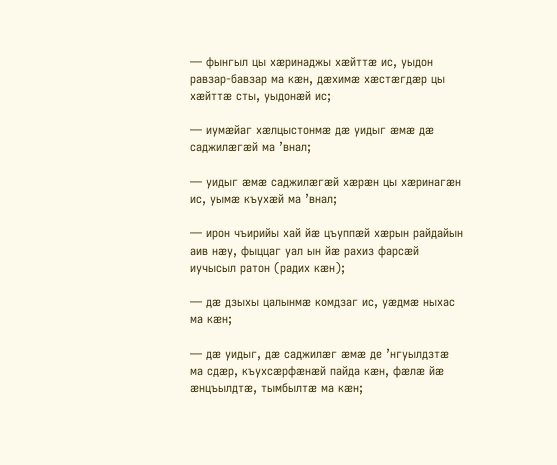— фынгыл цы хæринаджы хæйттæ ис, уыдон равзар-бавзар ма кæн, дæхимæ хæстæгдæр цы хæйттæ сты, уыдонæй ис;

— иумæйаг хæлцыстонмæ дæ уидыг æмæ дæ саджилæгæй ма ’внал;

— уидыг æмæ саджилæгæй хæрæн цы хæринагæн ис, уымæ къухæй ма ’внал;

— ирон чъирийы хай йæ цъуппæй хæрын райдайын аив нæу, фыццаг уал ын йæ рахиз фарсæй иучысыл ратон (радих кæн);

— дæ дзыхы цалынмæ комдзаг ис, уæдмæ ныхас ма кæн;

— дæ уидыг, дæ саджилæг æмæ де ’нгуылдзтæ ма сдæр, къухсæрфæнæй пайда кæн, фæлæ йæ æнцъылдтæ, тымбылтæ ма кæн;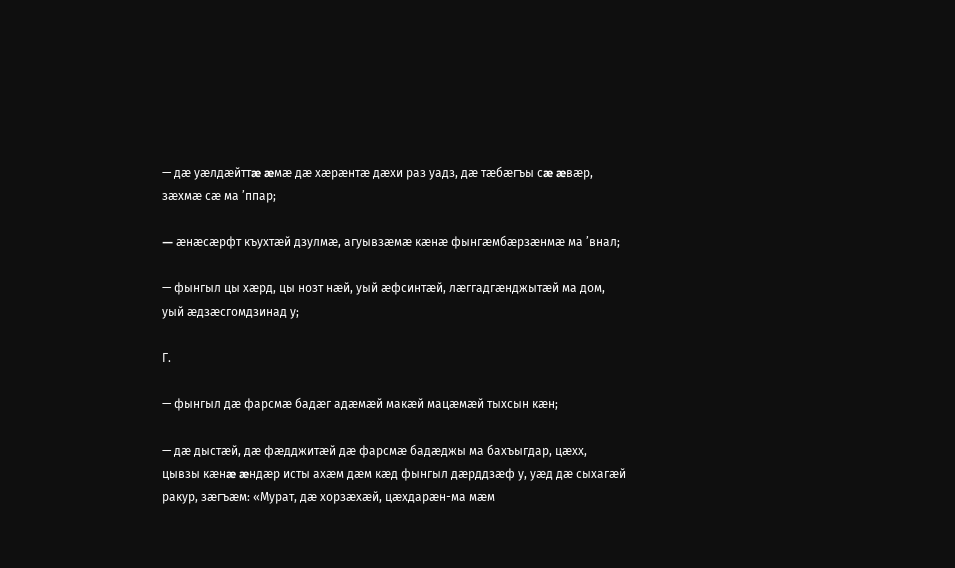— дæ уæлдæйттæ æмæ дæ хæрæнтæ дæхи раз уадз, дæ тæбæгъы сæ æвæр, зæхмæ сæ ма ’ппар;

— æнæсæрфт къухтæй дзулмæ, агуывзæмæ кæнæ фынгæмбæрзæнмæ ма ’внал;

— фынгыл цы хæрд, цы нозт нæй, уый æфсинтæй, лæггадгæнджытæй ма дом, уый æдзæсгомдзинад у;

Г.

— фынгыл дæ фарсмæ бадæг адæмæй макæй мацæмæй тыхсын кæн;

— дæ дыстæй, дæ фæдджитæй дæ фарсмæ бадæджы ма бахъыгдар, цæхх, цывзы кæнæ æндæр исты ахæм дæм кæд фынгыл дæрддзæф у, уæд дæ сыхагæй ракур, зæгъæм: «Мурат, дæ хорзæхæй, цæхдарæн-ма мæм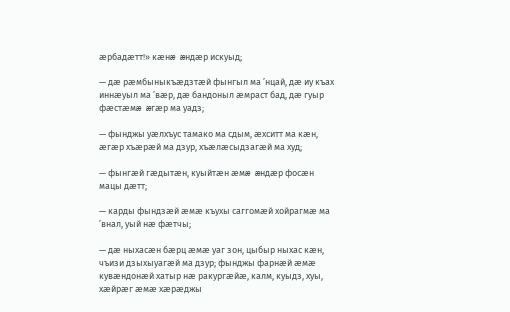æрбадæтт!» кæнæ æндæр искуыд;

— дæ рæмбыныкъæдзтæй фынгыл ма ’нцай, дæ иу къах иннæуыл ма ’вæр, дæ бандоныл æмраст бад, дæ гуыр фæстæмæ æгæр ма уадз;

— фынджы уæлхъус тамако ма сдым, æхситт ма кæн, æгæр хъæрæй ма дзур, хъæлæсыдзагæй ма худ;

— фынгæй гæдытæн, куыйтæн æмæ æндæр фосæн мацы дæтт;

— карды фындзæй æмæ къухы саггомæй хойрагмæ ма ’внал, уый нæ фæтчы;

— дæ ныхасæн бæрц æмæ уаг зон, цыбыр ныхас кæн, чъизи дзыхыуагæй ма дзур; фынджы фарнæй æмæ кувæндонæй хатыр нæ ракургæйæ, калм, куыдз, хуы, хæйрæг æмæ хæрæджы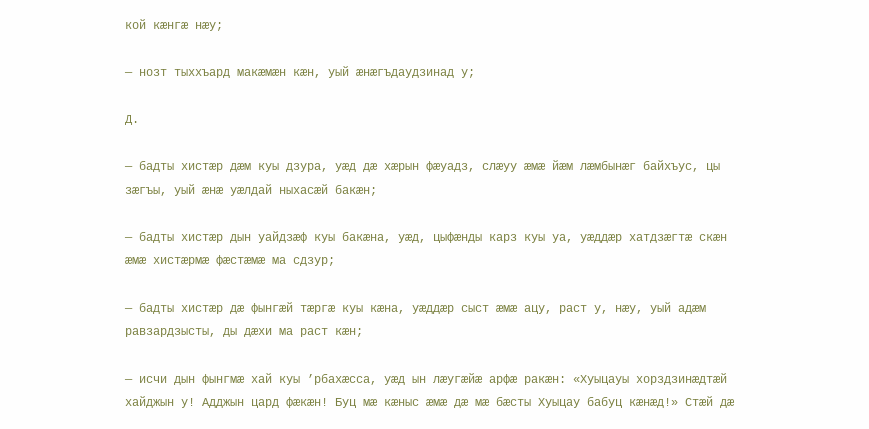кой кæнгæ нæу;

— нозт тыххъард макæмæн кæн, уый æнæгъдаудзинад у;

Д.

— бадты хистæр дæм куы дзура, уæд дæ хæрын фæуадз, слæуу æмæ йæм лæмбынæг байхъус, цы зæгъы, уый æнæ уæлдай ныхасæй бакæн;

— бадты хистæр дын уайдзæф куы бакæна, уæд, цыфæнды карз куы уа, уæддæр хатдзæгтæ скæн æмæ хистæрмæ фæстæмæ ма сдзур;

— бадты хистæр дæ фынгæй тæргæ куы кæна, уæддæр сыст æмæ ацу, раст у, нæу, уый адæм равзардзысты, ды дæхи ма раст кæн;

— исчи дын фынгмæ хай куы ’рбахæсса, уæд ын лæугæйæ арфæ ракæн: «Хуыцауы хорздзинæдтæй хайджын у! Адджын цард фæкæн! Буц мæ кæныс æмæ дæ мæ бæсты Хуыцау бабуц кæнæд!» Стæй дæ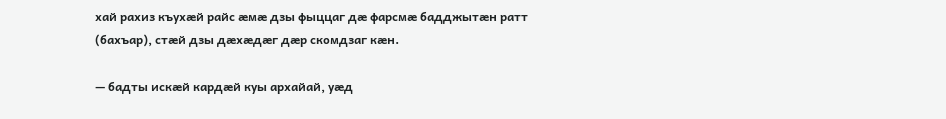хай рахиз къухæй райс æмæ дзы фыццаг дæ фарсмæ бадджытæн ратт (бахъар), стæй дзы дæхæдæг дæр скомдзаг кæн.

— бадты искæй кардæй куы архайай, уæд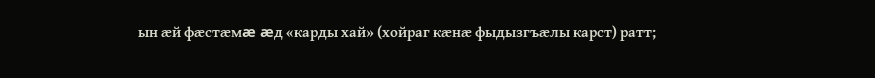ын æй фæстæмæ æд «карды хай» (хойраг кæнæ фыдызгъæлы карст) ратт;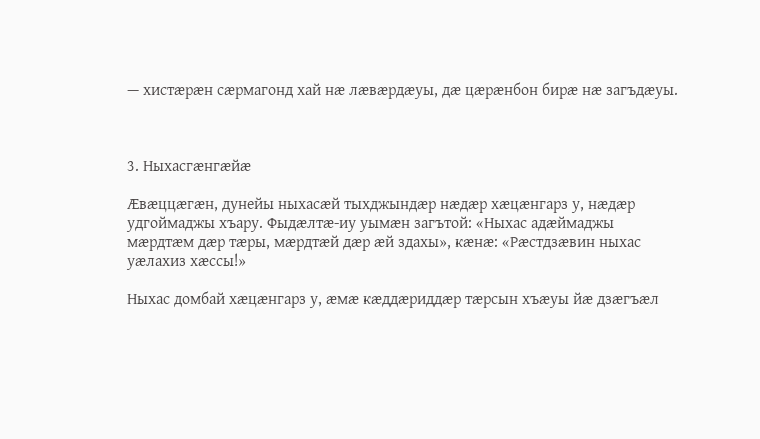— хистæрæн сæрмагонд хай нæ лæвæрдæуы, дæ цæрæнбон бирæ нæ загъдæуы.



3. Ныхасгæнгæйæ

Æвæццæгæн, дунейы ныхасæй тыхджындæр нæдæр хæцæнгарз у, нæдæр удгоймаджы хъару. Фыдæлтæ-иу уымæн загътой: «Ныхас адæймаджы мæрдтæм дæр тæры, мæрдтæй дæр æй здахы», кæнæ: «Рæстдзæвин ныхас уæлахиз хæссы!»

Ныхас домбай хæцæнгарз у, æмæ кæддæриддæр тæрсын хъæуы йæ дзæгъæл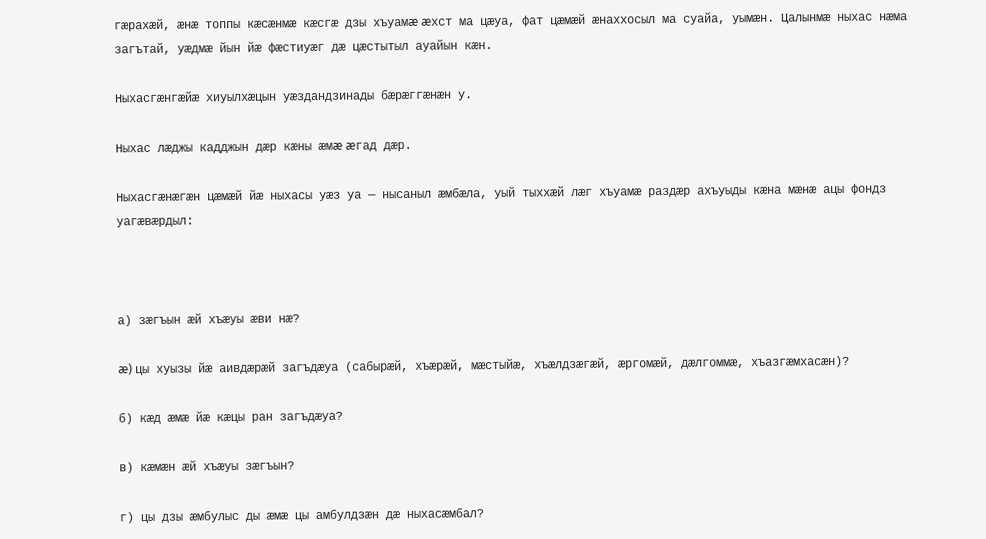гæрахæй, æнæ топпы кæсæнмæ кæсгæ дзы хъуамæ æхст ма цæуа, фат цæмæй æнаххосыл ма суайа, уымæн. Цалынмæ ныхас нæма загътай, уæдмæ йын йæ фæстиуæг дæ цæстытыл ауайын кæн.

Ныхасгæнгæйæ хиуылхæцын уæздандзинады бæрæггæнæн у.

Ныхас лæджы кадджын дæр кæны æмæ æгад дæр.

Ныхасгæнæгæн цæмæй йæ ныхасы уæз уа — нысаныл æмбæла, уый тыххæй лæг хъуамæ раздæр ахъуыды кæна мæнæ ацы фондз уагæвæрдыл:



а) зæгъын æй хъæуы æви нæ?

æ) цы хуызы йæ аивдæрæй загъдæуа (сабырæй, хъæрæй, мæстыйæ, хъæлдзæгæй, æргомæй, дæлгоммæ, хъазгæмхасæн)?

б) кæд æмæ йæ кæцы ран загъдæуа?

в) кæмæн æй хъæуы зæгъын?

г) цы дзы æмбулыс ды æмæ цы амбулдзæн дæ ныхасæмбал?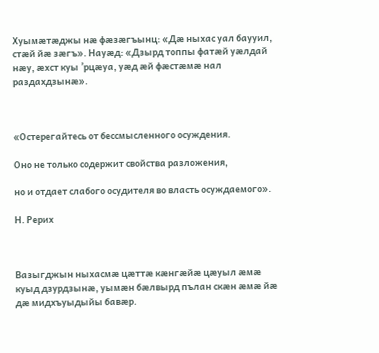Хуымæтæджы нæ фæзæгъынц: «Дæ ныхас уал баууил, стæй йæ зæгъ». Науæд: «Дзырд топпы фатæй уæлдай нæу, æхст куы ’рцæуа, уæд æй фæстæмæ нал раздахдзынæ».



«Остерегайтесь от бессмысленного осуждения.

Оно не только содержит свойства разложения,

но и отдает слабого осудителя во власть осуждаемого».

Н. Рерих



Вазыгджын ныхасмæ цæттæ кæнгæйæ цæуыл æмæ куыд дзурдзынæ, уымæн бæлвырд пълан скæн æмæ йæ дæ мидхъуыдыйы бавæр.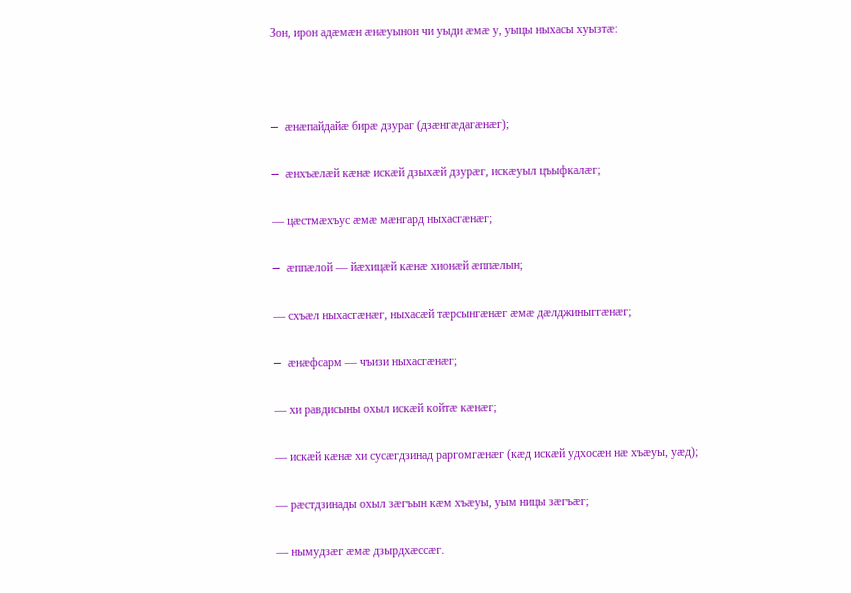Зон, ирон адæмæн æнæуынон чи уыди æмæ у, уыцы ныхасы хуызтæ:



— æнæпайдайæ бирæ дзураг (дзæнгæдагæнæг);

— æнхъæлæй кæнæ искæй дзыхæй дзурæг, искæуыл цъыфкалæг;

— цæстмæхъус æмæ мæнгард ныхасгæнæг;

— æппæлой — йæхицæй кæнæ хионæй æппæлын;

— схъæл ныхасгæнæг, ныхасæй тæрсынгæнæг æмæ дæлджиныггæнæг;

— æнæфсарм — чъизи ныхасгæнæг;

— хи равдисыны охыл искæй койтæ кæнæг;

— искæй кæнæ хи сусæгдзинад раргомгæнæг (кæд искæй удхосæн нæ хъæуы, уæд);

— рæстдзинады охыл зæгъын кæм хъæуы, уым ницы зæгъæг;

— нымудзæг æмæ дзырдхæссæг.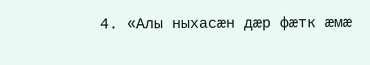4. «Алы ныхасæн дæр фæтк æмæ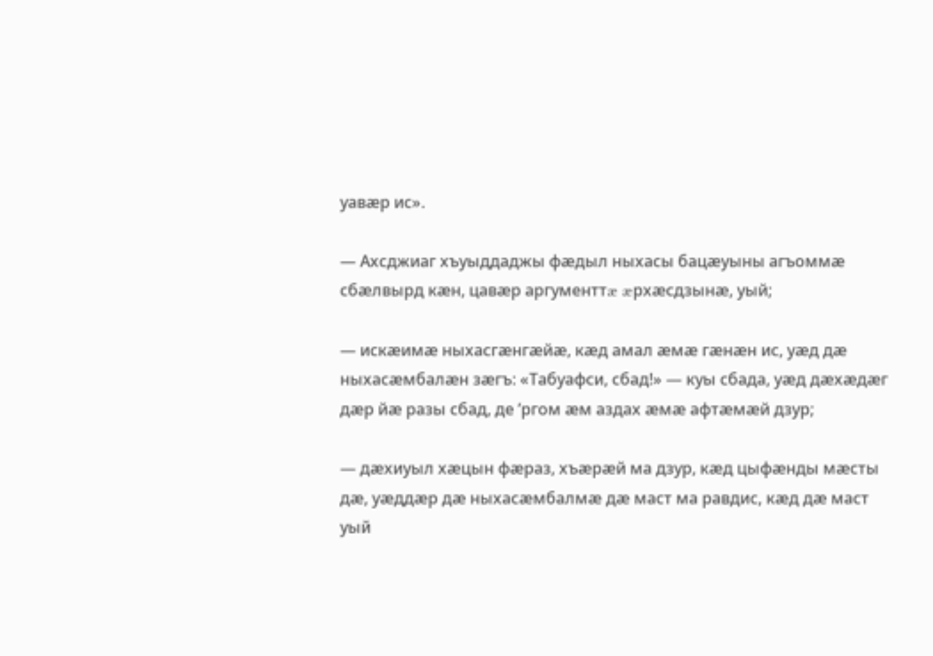уавæр ис».

— Ахсджиаг хъуыддаджы фæдыл ныхасы бацæуыны агъоммæ сбæлвырд кæн, цавæр аргументтæ æрхæсдзынæ, уый;

— искæимæ ныхасгæнгæйæ, кæд амал æмæ гæнæн ис, уæд дæ ныхасæмбалæн зæгъ: «Табуафси, сбад!» — куы сбада, уæд дæхæдæг дæр йæ разы сбад, де ’ргом æм аздах æмæ афтæмæй дзур;

— дæхиуыл хæцын фæраз, хъæрæй ма дзур, кæд цыфæнды мæсты дæ, уæддæр дæ ныхасæмбалмæ дæ маст ма равдис, кæд дæ маст уый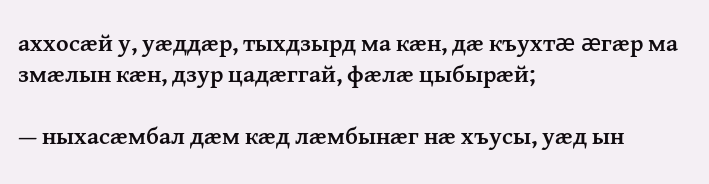аххосæй у, уæддæр, тыхдзырд ма кæн, дæ къухтæ æгæр ма змæлын кæн, дзур цадæггай, фæлæ цыбырæй;

— ныхасæмбал дæм кæд лæмбынæг нæ хъусы, уæд ын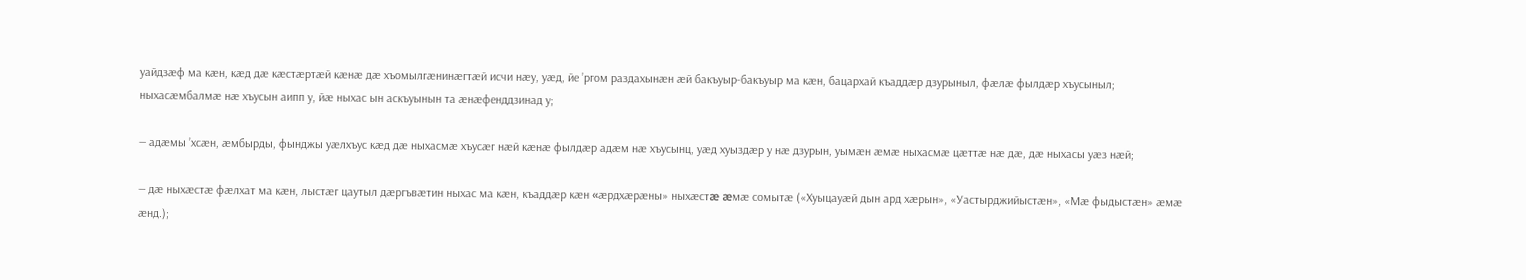уайдзæф ма кæн, кæд дæ кæстæртæй кæнæ дæ хъомылгæнинæгтæй исчи нæу, уæд, йе ’ргом раздахынæн æй бакъуыр-бакъуыр ма кæн, бацархай къаддæр дзурыныл, фæлæ фылдæр хъусыныл; ныхасæмбалмæ нæ хъусын аипп у, йæ ныхас ын аскъуынын та æнæфенддзинад у;

— адæмы ’хсæн, æмбырды, фынджы уæлхъус кæд дæ ныхасмæ хъусæг нæй кæнæ фылдæр адæм нæ хъусынц, уæд хуыздæр у нæ дзурын, уымæн æмæ ныхасмæ цæттæ нæ дæ, дæ ныхасы уæз нæй;

— дæ ныхæстæ фæлхат ма кæн, лыстæг цаутыл дæргъвæтин ныхас ма кæн, къаддæр кæн «æрдхæрæны» ныхæстæ æмæ сомытæ («Хуыцауæй дын ард хæрын», «Уастырджийыстæн», «Мæ фыдыстæн» æмæ æнд.);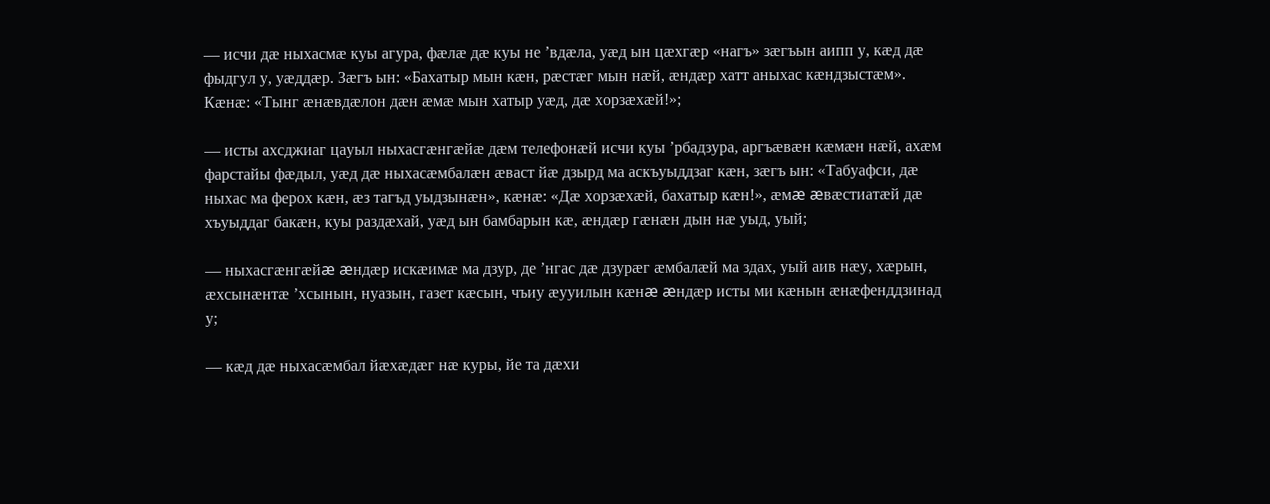— исчи дæ ныхасмæ куы агура, фæлæ дæ куы не ’вдæла, уæд ын цæхгæр «нагъ» зæгъын аипп у, кæд дæ фыдгул у, уæддæр. Зæгъ ын: «Бахатыр мын кæн, рæстæг мын нæй, æндæр хатт аныхас кæндзыстæм». Кæнæ: «Тынг æнæвдæлон дæн æмæ мын хатыр уæд, дæ хорзæхæй!»;

— исты ахсджиаг цауыл ныхасгæнгæйæ дæм телефонæй исчи куы ’рбадзура, аргъæвæн кæмæн нæй, ахæм фарстайы фæдыл, уæд дæ ныхасæмбалæн æваст йæ дзырд ма аскъуыддзаг кæн, зæгъ ын: «Табуафси, дæ ныхас ма ферох кæн, æз тагъд уыдзынæн», кæнæ: «Дæ хорзæхæй, бахатыр кæн!», æмæ æвæстиатæй дæ хъуыддаг бакæн, куы раздæхай, уæд ын бамбарын кæ, æндæр гæнæн дын нæ уыд, уый;

— ныхасгæнгæйæ æндæр искæимæ ма дзур, де ’нгас дæ дзурæг æмбалæй ма здах, уый аив нæу, хæрын, æхсынæнтæ ’хсынын, нуазын, газет кæсын, чъиу æууилын кæнæ æндæр исты ми кæнын æнæфенддзинад у;

— кæд дæ ныхасæмбал йæхæдæг нæ куры, йе та дæхи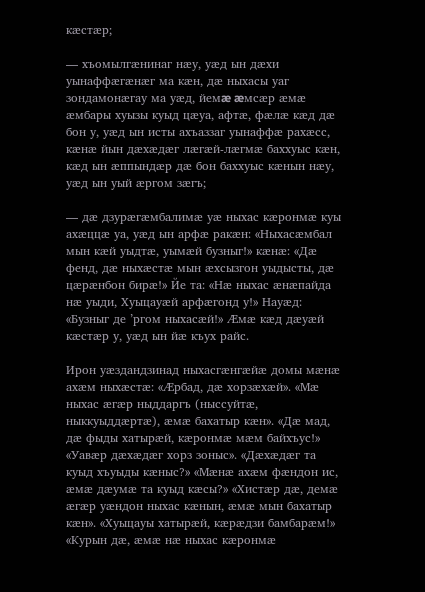кæстæр;

— хъомылгæнинаг нæу, уæд ын дæхи уынаффæгæнæг ма кæн, дæ ныхасы уаг зондамонæгау ма уæд, йемæ æмсæр æмæ æмбары хуызы куыд цæуа, афтæ, фæлæ кæд дæ бон у, уæд ын исты ахъаззаг уынаффæ рахæсс, кæнæ йын дæхæдæг лæгæй-лæгмæ баххуыс кæн, кæд ын æппындæр дæ бон баххуыс кæнын нæу, уæд ын уый æргом зæгъ;

— дæ дзурæгæмбалимæ уæ ныхас кæронмæ куы ахæццæ уа, уæд ын арфæ ракæн: «Ныхасæмбал мын кæй уыдтæ, уымæй бузныг!» кæнæ: «Дæ фенд, дæ ныхæстæ мын æхсызгон уыдысты, дæ цæрæнбон бирæ!» Йе та: «Нæ ныхас æнæпайда нæ уыди, Хуыцауæй арфæгонд у!» Науæд: «Бузныг де ’ргом ныхасæй!» Æмæ кæд дæуæй кæстæр у, уæд ын йæ къух райс.

Ирон уæздандзинад ныхасгæнгæйæ домы мæнæ ахæм ныхæстæ: «Æрбад, дæ хорзæхæй». «Мæ ныхас æгæр ныддаргъ (ныссуйтæ, ныккуыддæртæ), æмæ бахатыр кæн». «Дæ мад, дæ фыды хатырæй, кæронмæ мæм байхъус!» «Уавæр дæхæдæг хорз зоныс». «Дæхæдæг та куыд хъуыды кæныс?» «Мæнæ ахæм фæндон ис, æмæ дæумæ та куыд кæсы?» «Хистæр дæ, демæ æгæр уæндон ныхас кæнын, æмæ мын бахатыр кæн». «Хуыцауы хатырæй, кæрæдзи бамбарæм!» «Курын дæ, æмæ нæ ныхас кæронмæ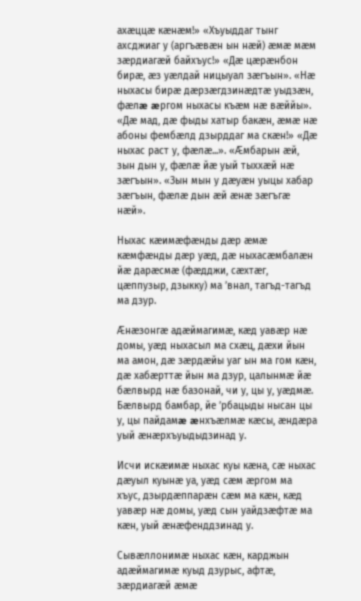ахæццæ кæнæм!» «Хъуыддаг тынг ахсджиаг у (аргъæвæн ын нæй) æмæ мæм зæрдиагæй байхъус!» «Дæ цæрæнбон бирæ, æз уæлдай ницыуал зæгъын». «Нæ ныхасы бирæ дæрзæгдзинæдтæ уыдзæн, фæлæ æргом ныхасы къæм нæ вæййы». «Дæ мад, дæ фыды хатыр бакæн, æмæ нæ абоны фембæлд дзырддаг ма скæн!» «Дæ ныхас раст у, фæлæ...». «Æмбарын æй, зын дын у, фæлæ йæ уый тыххæй нæ зæгъын». «Зын мын у дæуæн уыцы хабар зæгъын, фæлæ дын æй æнæ зæгъгæ нæй».

Ныхас кæимæфæнды дæр æмæ кæмфæнды дæр уæд, дæ ныхасæмбалæн йæ дарæсмæ (фæдджи, сæхтæг, цæппузыр, дзыкку) ма ’внал, тагъд-тагъд ма дзур.

Æнæзонгæ адæймагимæ, кæд уавæр нæ домы, уæд ныхасыл ма схæц, дæхи йын ма амон, дæ зæрдæйы уаг ын ма гом кæн, дæ хабæрттæ йын ма дзур, цалынмæ йæ бæлвырд нæ базонай, чи у, цы у, уæдмæ. Бæлвырд бамбар, йе ’рбацыды нысан цы у, цы пайдамæ æнхъæлмæ кæсы, æндæра уый æнæрхъуыдыдзинад у.

Исчи искæимæ ныхас куы кæна, сæ ныхас дæуыл куынæ уа, уæд сæм æргом ма хъус, дзырдæппарæн сæм ма кæн, кæд уавæр нæ домы, уæд сын уайдзæфтæ ма кæн, уый æнæфенддзинад у.

Сывæллонимæ ныхас кæн, карджын адæймагимæ куыд дзурыс, афтæ, зæрдиагæй æмæ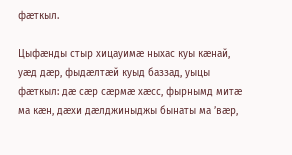фæткыл.

Цыфæнды стыр хицауимæ ныхас куы кæнай, уæд дæр, фыдæлтæй куыд баззад, уыцы фæткыл: дæ сæр сæрмæ хæсс, фырнымд митæ ма кæн, дæхи дæлджиныджы бынаты ма ’вæр,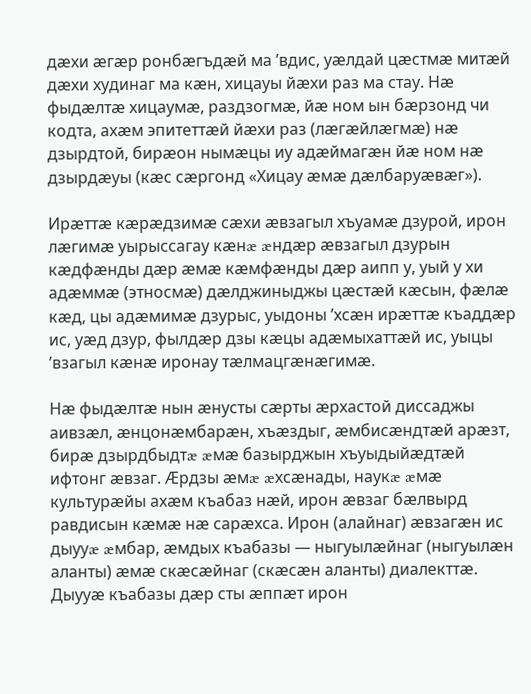дæхи æгæр ронбæгъдæй ма ’вдис, уæлдай цæстмæ митæй дæхи худинаг ма кæн, хицауы йæхи раз ма стау. Нæ фыдæлтæ хицаумæ, раздзогмæ, йæ ном ын бæрзонд чи кодта, ахæм эпитеттæй йæхи раз (лæгæйлæгмæ) нæ дзырдтой, бирæон нымæцы иу адæймагæн йæ ном нæ дзырдæуы (кæс сæргонд «Хицау æмæ дæлбаруæвæг»).

Ирæттæ кæрæдзимæ сæхи æвзагыл хъуамæ дзурой, ирон лæгимæ уырыссагау кæнæ æндæр æвзагыл дзурын кæдфæнды дæр æмæ кæмфæнды дæр аипп у, уый у хи адæммæ (этносмæ) дæлджиныджы цæстæй кæсын, фæлæ кæд, цы адæмимæ дзурыс, уыдоны ’хсæн ирæттæ къаддæр ис, уæд дзур, фылдæр дзы кæцы адæмыхаттæй ис, уыцы ’взагыл кæнæ иронау тæлмацгæнæгимæ.

Нæ фыдæлтæ нын æнусты сæрты æрхастой диссаджы аивзæл, æнцонæмбарæн, хъæздыг, æмбисæндтæй арæзт, бирæ дзырдбыдтæ æмæ базырджын хъуыдыйæдтæй ифтонг æвзаг. Æрдзы æмæ æхсæнады, наукæ æмæ культурæйы ахæм къабаз нæй, ирон æвзаг бæлвырд равдисын кæмæ нæ сарæхса. Ирон (алайнаг) æвзагæн ис дыууæ æмбар, æмдых къабазы — ныгуылæйнаг (ныгуылæн аланты) æмæ скæсæйнаг (скæсæн аланты) диалекттæ. Дыууæ къабазы дæр сты æппæт ирон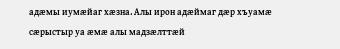адæмы иумæйаг хæзна. Алы ирон адæймаг дæр хъуамæ сæрыстыр уа æмæ алы мадзæлттæй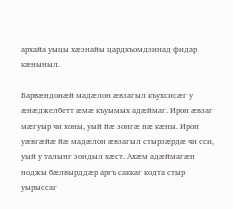архайа уыцы хæзнайы цардхъомдзинад фидар кæныныл.

Барвæндонæй мадæлон æвзагыл къухсисæг у æнæджелбетт æмæ къуымых адæймаг. Ирон æвзаг мæгуыр чи хоны, уый йæ зонгæ нæ кæны. Ирон уæвгæйæ йæ мадæлон æвзагыл стырзæрдæ чи сси, уый у талынг зондыл хæст. Ахæм адæймагæн ноджы бæлвырддæр аргъ саккаг кодта стыр уырыссаг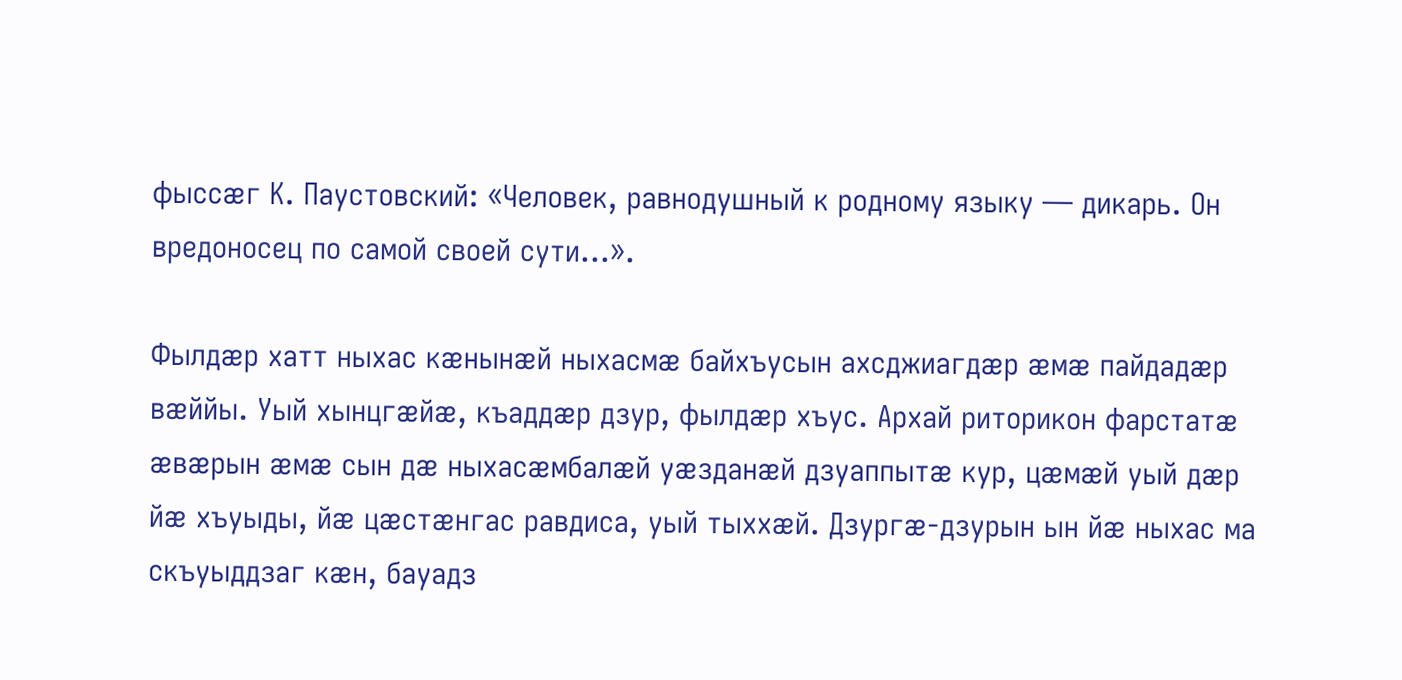фыссæг К. Паустовский: «Человек, равнодушный к родному языку — дикарь. Он вредоносец по самой своей сути...».

Фылдæр хатт ныхас кæнынæй ныхасмæ байхъусын ахсджиагдæр æмæ пайдадæр вæййы. Уый хынцгæйæ, къаддæр дзур, фылдæр хъус. Архай риторикон фарстатæ æвæрын æмæ сын дæ ныхасæмбалæй уæзданæй дзуаппытæ кур, цæмæй уый дæр йæ хъуыды, йæ цæстæнгас равдиса, уый тыххæй. Дзургæ-дзурын ын йæ ныхас ма скъуыддзаг кæн, бауадз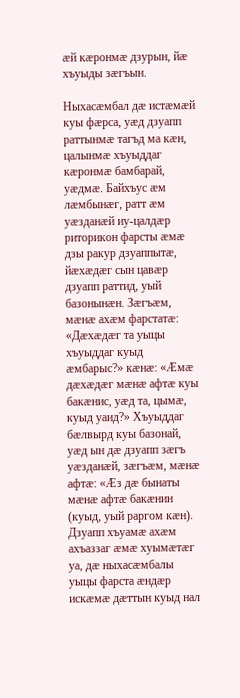æй кæронмæ дзурын, йæ хъуыды зæгъын.

Ныхасæмбал дæ истæмæй куы фæрса, уæд дзуапп раттынмæ тагъд ма кæн, цалынмæ хъуыддаг кæронмæ бамбарай, уæдмæ. Байхъус æм лæмбынæг, ратт æм уæзданæй иу-цалдæр риторикон фарсты æмæ дзы ракур дзуаппытæ, йæхæдæг сын цавæр дзуапп раттид, уый базонынæн. Зæгъæм, мæнæ ахæм фарстатæ: «Дæхæдæг та уыцы хъуыддаг куыд æмбарыс?» кæнæ: «Æмæ дæхæдæг мæнæ афтæ куы бакæнис, уæд та, цымæ, куыд уаид?» Хъуыддаг бæлвырд куы базонай, уæд ын дæ дзуапп зæгъ уæзданæй, зæгъæм, мæнæ афтæ: «Æз дæ бынаты мæнæ афтæ бакæнин (куыд, уый раргом кæн). Дзуапп хъуамæ ахæм ахъаззаг æмæ хуымæтæг уа, дæ ныхасæмбалы уыцы фарста æндæр искæмæ дæттын куыд нал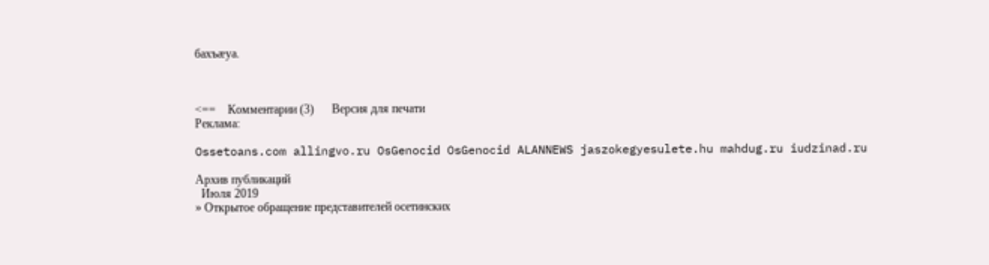бахъæуа.



<==    Комментарии (3)      Версия для печати
Реклама:

Ossetoans.com allingvo.ru OsGenocid OsGenocid ALANNEWS jaszokegyesulete.hu mahdug.ru iudzinad.ru

Архив публикаций
  Июля 2019
» Открытое обращение представителей осетинских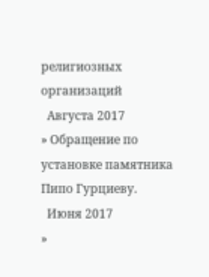религиозных организаций
  Августа 2017
» Обращение по установке памятника Пипо Гурциеву.
  Июня 2017
»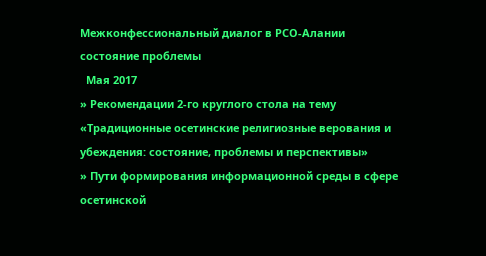Межконфессиональный диалог в РСО-Алании состояние проблемы
  Мая 2017
» Рекомендации 2-го круглого стола на тему «Традиционные осетинские религиозные верования и убеждения: состояние, проблемы и перспективы»
» Пути формирования информационной среды в сфере осетинской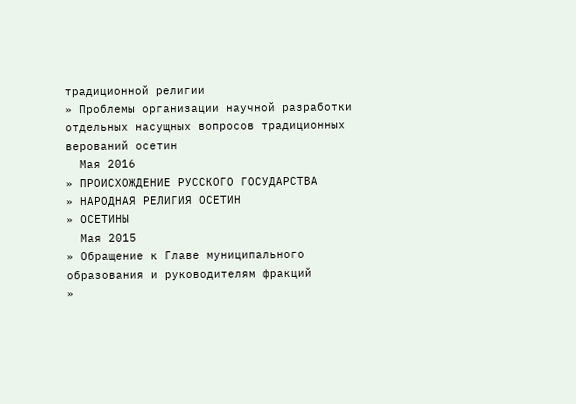традиционной религии
» Проблемы организации научной разработки отдельных насущных вопросов традиционных верований осетин
  Мая 2016
» ПРОИСХОЖДЕНИЕ РУССКОГО ГОСУДАРСТВА
» НАРОДНАЯ РЕЛИГИЯ ОСЕТИН
» ОСЕТИНЫ
  Мая 2015
» Обращение к Главе муниципального образования и руководителям фракций
»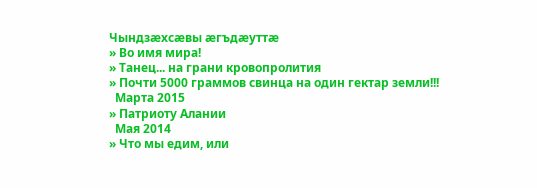Чындзӕхсӕвы ӕгъдӕуттӕ
» Во имя мира!
» Танец... на грани кровопролития
» Почти 5000 граммов свинца на один гектар земли!!!
  Марта 2015
» Патриоту Алании
  Мая 2014
» Что мы едим, или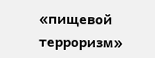«пищевой терроризм»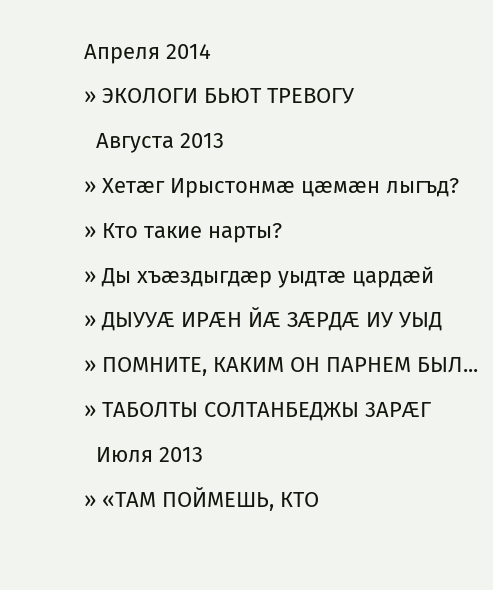Апреля 2014
» ЭКОЛОГИ БЬЮТ ТРЕВОГУ
  Августа 2013
» Хетӕг Ирыстонмӕ цӕмӕн лыгъд?
» Кто такие нарты?
» Ды хъæздыгдæр уыдтæ цардæй
» ДЫУУӔ ИРӔН ЙӔ ЗӔРДӔ ИУ УЫД
» ПОМНИТЕ, КАКИМ ОН ПАРНЕМ БЫЛ...
» ТАБОЛТЫ СОЛТАНБЕДЖЫ 3АРӔГ
  Июля 2013
» «ТАМ ПОЙМЕШЬ, КТО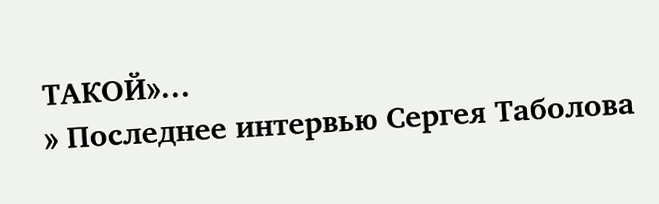ТАКОЙ»…
» Последнее интервью Сергея Таболова